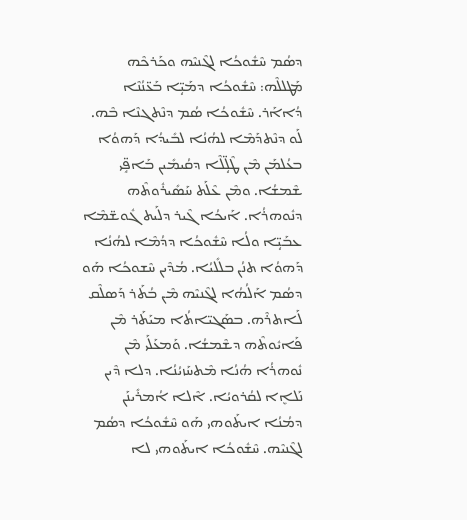ܕܣܳܡ ܚܶܫܽܘܟܳܐ ܠܓܶܢܝܶܗ ܘܟܰܪܟܶܗ ܡܰܛܠܠܶܗ: ܚܶܫܽܘܟܳܐ ܕܡܰܝܴ̈ܐ ܒܰܥ̈ܢܳܢܶܐ ܕܳܐܐܰܪ. ܚܶܫܽܘܟܳܐ ܣܳܡ ܕܢܶܬܓܢܶܐ ܒܶܗ. ܠܰܘ ܕܢܶܬܕܰܡܶܐ ܠܗܳܢܳܐ ܠܒܺܝܕܳܐ ܕܰܗܘܳܐ ܒܥܳܠܡܰܢ ܡܶܢ ܛܶܠܴ̈ܠܶܐ ܕܩܳܝܡܺܝܢ ܒܰܐܦܱ̈ܝ ܫܶܡܫܳܐ. ܘܡܶܢ ܥܶܠܰܬ ܚܰܣܺܝܪܽܘܬܶܗ ܕܢܽܘܗܪܳܐ. ܐܰܝܟܳܐ ܓܶܝܪ ܕܠܰܝܬ ܓܽܘܫ̈ܡܶܐ ܥܒܰܝܴ̈ܐ ܘܠܳܐ ܚܶܫܽܘܟܳܐ ܕܕܳܡܶܐ ܠܗܳܢܳܐ ܕܰܗܘܳܐ ܬܢܳܢ ܒܠܺܠܝܳܐ. ܡܳܕܶܝܢ ܚܶܫܘܟܳܐ ܗܰܘ ܕܣܳܡ ܐܰܠܳܗܳܐ ܠܓܶܢܝܶܗ ܡܶܢ ܒܳܬܰܪ ܕܰܣܠܶܩ ܠܰܐܬܪܶܗ. ܒܣܰܓܝ̈ܐܬܳܐ ܡܝܰܬܰܪ ܡܶܢ ܦܰܐܝܽܘܬܶܗ ܕܫܶܡܫܳܐ. ܘܰܡܥܰܠܰܝ ܡܶܢ ܢܽܘܗܪܳܐ ܗܳܢܳܐ ܡܶܬܚܰܙܝܳܢܳܐ. ܕܠܐ ܕܶܝܢ ܢܰܠܐܷܐ ܠܩܳܪܘܝܳܐ. ܐܶܠܐ ܐܳܡܪܺܝܢܰܢ ܕܡܳܢܳܐ ܐܝܬܰܘܗܝ ܗܰܘ ܚܶܫܽܘܟܳܐ ܕܣܳܡ ܠܓܶܢܝܶܗ. ܚܶܫܽܘܟܳܐ ܐܝܬܰܘܗܝ ܠܐ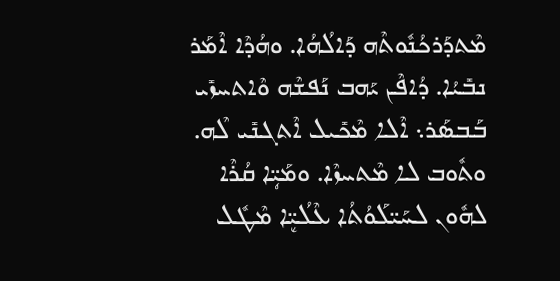ܡܶܬܕܰܪܟܳܢܽܘܬܶܗ ܕܰܐܠܳܗܳܐ. ܘܗܳܕܶܐ ܐܶܡܰܪ ܢܒܺܝܳܐ. ܕܳܐܦܶܢ ܝܰܗܒ ܢܰܦܫܶܗ ܘܶܐܬܚܙܺܝ ܒܰܒܣܰܪ܆ ܐܶܠܐ ܡܶܟܺܝܠ ‌ܐܶܬܓܢܺܝ ܠܶܗ. ܘܬܽܘܒ ܠܐ ܡܶܬܚܙܶܐ. ܘܡܰܝܴ̈ܐ ܩܳܪܶܐ ܠܗܽܘܢ ܠܚܰܝ̈ܠܰܘܳܬܳܐ ܥܶܠܳܝܷ̈ܐ ܡܶܛܽܠ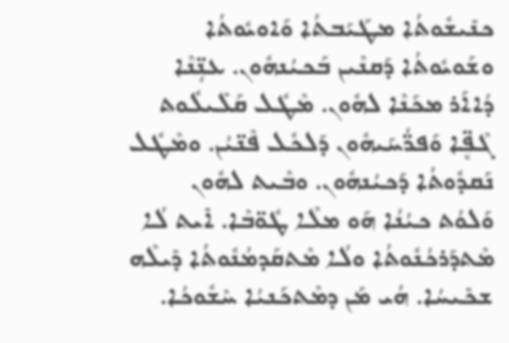ܟܢܺܝܫܽܘܬܳܐ ܡܛܰܝܰܒܬܳܐ ܘܰܐܘܝܽܘܬܳܐ ܘܫܰܘܝܽܘܬܳܐ ܕܰܩܢܶܝܢ ܒܰܟܝܳܢܗܽܘܢ. ܥܢܴ̈ܢܶܐ ܕܳܐܐܰܪ ܡܟܰܢܶܐ ܠܗܽܘܢ. ܡܶܛܽܠ ܩܰܠܺܝܠܽܘܬ ܓܶܦܷ̈ܐ ܘܰܦܪ̈ܳܚܰܝܗܽܘܢ ܕܰܠܟܽܠ ܦܶܢ̈ܝܳܢ. ܘܡܶܛܽܠ ܢܰܩܕܽܘܬܳܐ ܕܰܟܝܳܢܗܽܘܢ. ܘܒܶܝܬ ܠܗܽܘܢ ܘܰܠܘܳܬ ܟܝܳܢܳܐ ܗܰܘ ܡܠܶܐ ܛܽܘ̈ܒܶܐ. ܐܺܝܬ ܠܳܐ ܡܶܬܕܰܪܟܳܢܽܘܬܳܐ ܘܠܳܐ ܡܶܬܩܰܕܡܳܢܽܘܬܳܐ ܕܺܝܠܶܗ ܫܟܺܝܚܳܐ. ܗܳܝ ܡܰܢ ܕܡܶܬܟܰܢܝܳܐ ܚܶܫܽܘܟܳܐ.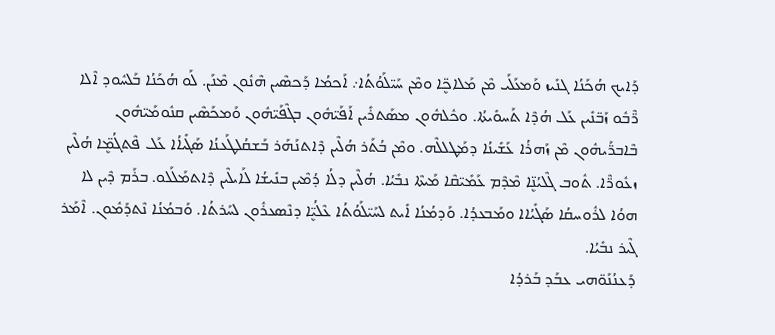ܕܰܐܝܟ ܗܳܟܰܢܳܐ ܓܢܺܝܙ ܘܰܡܥܰܠܰܝ ܡܶܢ ܡܰܠܐܟܷ̈ܐ ܘܡܶܢ ܚܰܝ̈ܠܰܘܳܬܳܐ܇ ܐܰܟܡܳܐ ܕܰܟܣܶܝܢ ܗܶܢܽܘܢ ܡܶܢܰܢ. ܠܰܘ ܗܳܟܰܢܳܐ ܒܰܠܚܽܘܕ ܐܶܠܐ ܪ̈ܶܒܽܘ ܙܰܒ̈ܢܺܝܢ ܥܰܠ ܗܳܕܶܐ ܬܰܚܘܺܝܬܳܐ. ܘܟܽܠܗܽܘܢ ܡܣܰܬܪܺܝܢ ܐܰܦܰܝ̈ܗܽܘܢ ܒܓܶܦܰܝ̈ܗܽܘܢ ܘܰܡܟܰܣܶܝܢ ܩܢܽܘܡܰܝ̈ܗܽܘܢ ܒܶܐܒܪ̈ܰܝܗܽܘܢ ܡܶܢ ܙܰܗܪܳܐ ܥܰܫܺܝܢܳܐ ܕܡܰܛܠܠܶܗ. ܘܡܶܢ ܒܳܬܰܪ ܗܳܠܶܝܢ ܕܶܐܬܢܰܗܰܪ ܒܰܫܩܳܠܛܰܥܢܳܐ ܣܰܓܺܝܐܳܐ ܥܰܠ ܦܶܬܓܳܡܷ̈ܐ ܗܳܠܶܝܢ ܙܥܽܘܪ̈ܶܐ. ܬܽܘܒ ܓܶܠܝܳܢܷ̈ܐ ܡܶܕܶܡ ܥܰܡܺܝ̈ܩܶܐ ܡܰܝܬܶܐ ܢܒܺܝܳܐ. ܗܳܠܶܝܢ ܕܠܳܐ ܕܳܡܶܝܢ ܒܢܺܝܫܳܐ ܠܰܐܝܠܶܝܢ ܕܶܐܬܡܰܠܰܠܘ. ܒܪܰܡ ܕܶܝܢ ܠܐ ܗܘܳܐ ܠܪܽܘܚܩܳܐ ܣܰܓܺܝܳܐܐ ܘܡܰܒܥܕܳܐ. ܘܰܕܡܳܢܳܐ ܐܺܝܬ ܠܚܰܝ̈ܠܰܘܳܬܳܐ ܥܶܠܳܝܷ̈ܐ ܕܢܶܣܥܪܽܘܢ ܠܚܰܪܬܳܐ. ܘܰܒܡܳܢܳܐ ܢܶܬܕܰܡܽܘܢ. ܐܶܡܰܪ ܓܶܝܪ ܢܒܺܝܳܐ.
ܕܰܥܢܳܢܰܘ̈ܗܝ ܥܒܰܕ ܒܰܪܕܳܐ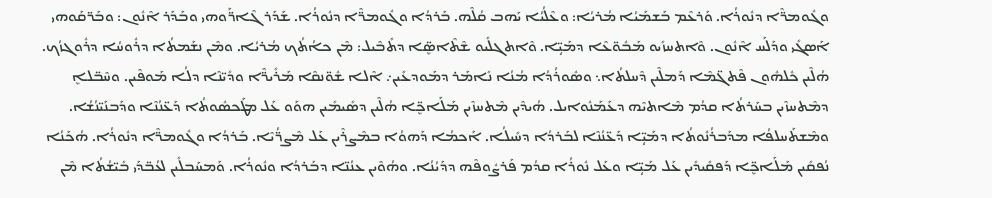ܘܓܽܘܡܪ̈ܶܐ ܕܢܽܘܪܳܐ. ܘܰܪܥܶܡ ܒܰܫܡܰܝܳܐ ܡܳܪܝܳܐ: ܘܥܶܠܳܝܳܐ ܝܰܗܒ ܩܳܠܶܗ. ܒܰܪܕܳܐ ܘܓܽܘܡܪ̈ܶܐ ܕܢܽܘܪܳܐ. ܫܰܕܰܪ ܓܶܐܪ̈ܰܘܗܝ ܘܒܰܕܰܪ ܐܶܢܽܘܢ: ܘܒܰܪ̈ܩܰܘܗܝ ܐܰܣܓܺܝ ܘܕܰܠܰܚ ܐܶܢܽܘܢ. ܘܶܐܬܚܙܺܝܘ ܡܰܒܽܘ̈ܥܶܐ ܕܡܰܝܴ̈ܐ. ܘܶܐܬܓܠܺܝܘ ܫܶܬܶܐܣܷ̈ܐ ܕܬܺܒܶܝܠ: ܡܶܢ ܟܐܳܬܳܟ ܡܳܪܝܳܐ. ܘܡܶܢ ܢܫܰܡܬܳܐ ܕܪܽܘܚܳܐ ܕܪܽܘܓܙܳܟ. ܗܳܠܶܝܢ ܟܽܠܗܽܘܢ ܦܶܬܓ̈ܡܶܐ ܕܰܡܠܶܝܢ ܕܶܚܠܬܳܐ܆ ܘܣܽܘܪܳܕܳܐ ܡܳܢܳܐ ܢܺܐܡܰܪ ܕܡܰܘܕܥܺܝܢ܇ ܐܶܠܐ ܫܽܘ̈ܢܩܶܐ ܡܰܪܺܝܪ̈ܶܐ ܘܕܺܝ̈ܢܶܐ ܕܠܳܐ ܡܰܘܦܶܝܢ. ܘܚܶܒ̈ܠܐܷ ܕܡܶܬܚܙܶܝܢ ܒܚܰܪܬܳܐ ܩܕܳܡ ܡܶܐܬܝܶܗ ܕܥܰܡܰܢܽܘܐܝܠ. ܗܳܝܕܶܝܢ ܡܶܬܚܙܶܝܢ ܡܰܠܰܐܟܷ̈ܐ ܗܳܠܶܝܢ ܕܣܺܝܡܺܝܢ ܗܘܰܘ ܥܰܠ ܡܛܰܟܣܽܘܬܳܐ ܕܰܥ̈ܢܳܢܶܐ ܘܕܰܒܢܰܝ̈ܢܳܫܳܐ. ܘܡܶܫܬܰܚܠܦܳܐ ܡܕܰܒܪܳܢܽܘܬܳܐ ܕܡܰܝܴ̈ܐ ܕܰܥ̈ܢܳܢܶܐ ܠܒܰܪܕܳܐ ܕܚܺܝܠܳܐ. ܐܰܟܡܳܐ ܕܰܗܘܳܐ ܒܡܶܨܪܶܝܢ ܥܰܠ ܡܶܨܪ̈ܳܝܶܐ. ܒܰܪܕܳܐ ܘܓܽܘܡܪ̈ܶܐ ܕܢܽܘܪܳܐ. ܗܳܟܰܢܳܐ ܢܳܦܩܺܝܢ ܡܰܠܰܐܟܷ̈ܐ ܕܰܦܩܺܝܕܺܝܢ ܥܰܠ ܡܰܝܴ̈ܐ ܘܥܰܠ ܢܽܘܪܳܐ ܩܕܳܡ ܦܰܪܨܽܘܦܶܗ ܕܕܰܝܳܢܳܐ. ܘܗܳܘܶܝܢ ܥܢܳܢ̈ܐ ܕܒܰܪܕܳܐ ܘܢܽܘܪܳܐ. ܘܰܡܚܰܒܠܺܝܢ ܠܥܳܒ̈ܕܰܝ ܒܺܝ̈ܫܳܬܳܐ ܡܶܢ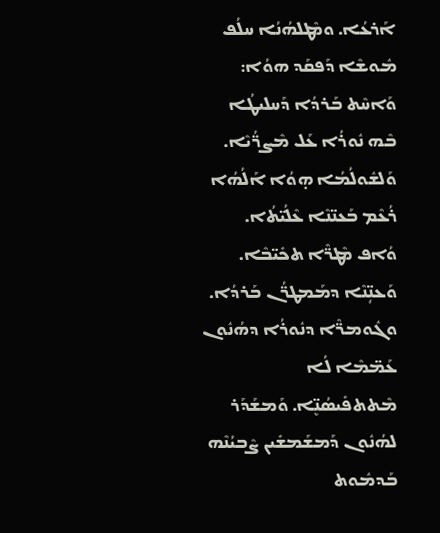ܐܰܪܥܳܐ. ܘܡܶܛܠܗܳܢܳܐ ܚܠܳܦ ܡܽܘܫܶܐ ܕܰܦܩܰܕ ܗܘܳܐ: ܘܰܐܚܶܬ ܒܰܪܕܳܐ ܕܰܚܠܝܛܳܐ ܒܶܗ ܢܽܘܪܳܐ ܥܰܠ ܡܶܨܪ̈ܳܝܶܐ. ܘܰܠܫܽܘܠܳܡܳܐ ܗ̣ܘܳܐ ܐܰܠܳܗܳܐ ܪܳܥܶܡ ܒܰܥܢ̈ܢܶܐ ܥܶܠܳܝ̈ܬܳܐ. ܘܳܐܦ ܡܶܛܪ̈ܶܐ ܬܟܺܝ̈ܒܶܐ. ܘܰܥܢܴ̈ܢܶܐ ܕܡܰܡܛܪ̈ܳܢ ܒܰܪܕܳܐ. ܘܓܽܘܡܪ̈ܶܐ ܕܢܽܘܪܳܐ ܕܗܳܢܽܘܢ ܥܰܡ̈ܡܶܐ ܠܳܐ ܡܶܬܬܦܺܝܣܳܢܷ̈ܐ. ܘܰܡܫܰܕܰܪ ܠܗܳܢܽܘܢ ܕܰܡܫܰܡܫܺܝܢ ܨܶܒܝܳܢܶܗ ܒܰܕܡܽܘܬ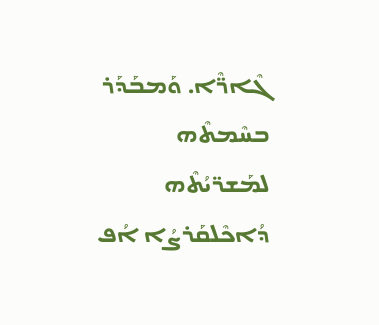ܓܶܐܪ̈ܶܐ. ܘܰܡܒܰܕܰܪ ܒܚܶܡܬܶܗ ܠܡܰܫܪ̈ܝܳܬܶܗ ܕܳܐܟܶܠܩܰܪܨܳܐ ܐܳܦ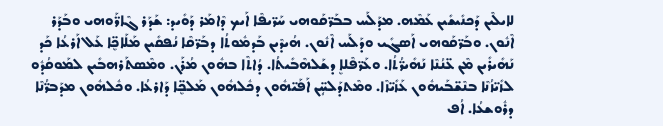ܠܐܝܠܶܝܢ ܕܰܟܢܺܝܫܺܝܢ ܥܰܡܶܗ. ܡܕܰܠܰܚ ܒܒܰܪ̈ܩܰܘܗܝ ܚܰܪ̈ܝܦܶܐ ܐܰܝܟ ܕܶܐܡܰܪ ܕܰܘܺܝܕ: ܫܰܕܰܪ ܓܶܐܪ̈ܰܘܗܝ ܘܒܰܕܰܪ ܐܶܢܽܘܢ. ܘܒܰܪ̈ܩܰܘܗܝ ܐܰܣܓܺܝ ܘܕܰܠܰܚ ܐܶܢܽܘܢ. ܗܳܝܕܶܝܢ ܒܰܕܡܽܘܬܳܐ ܕܒܰܪ̈ܩܶܐ ܢܳܦܩܺܝܢ ܡܰܠܰܐܟܷ̈ܐ ܥܰܠ ‌ܐܰܪܥܳܐ ܟܰܕ ܢܰܗܺܝܪܺܝܢ ܡܶܢ ܥ̈ܢܳܢܶܐ ܢܰܗܺܝܪ̈ܳܬܳܐ. ܘܥܰܪ̈ܦܶܠܐܷ ܕܫܰܠܗܶܒܺܝܬܳܐ. ܕܳܐܬܶܐ ܒܗܽܘܢ ܡܳܪܰܢ. ܘܡܶܣܬܰܪܗܒܺܝܢ ܠܡܰܘܩܳܕܽܘ ܠܙܺܝ̈ܙܳܢܶܐ ܒܢܶܫ̈ܒܰܝܗܽܘܢ ܥܰܙܺܝ̈ܙܶܐ. ܘܡܶܬܕܰܠܚܴ̈ܢ ܐܰܦܰܝ̈ܗܽܘܢ ܕܟܽܠܗܽܘܢ ܡܰܠܟܷ̈ܐ ܕܰܐܪܥܳܐ. ܘܟܽܠܗܽܘܢ ܡܕܰܒܪ̈ܳܢܶܐ ܕܪܽܘܫܥܳܐ. ܐܳܦ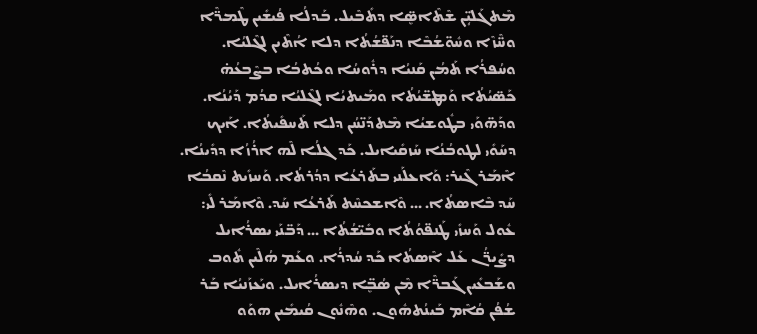ܡܶܬܓܰܠܝܴ̈ܢ ܫܶܬܶܐܣܷ̈ܐ ܕܬܺܒܶܝܠ. ܒܰܕܠܳܐ ܦܳܝܫܺܝܢ ܛܶܡܪ̈ܶܐ ܘܚ̈ܶܙܶܐ ܘܚܽܘ̈ܫܳܒܶܐ ܕܢܰܦ̈ܫܳܬܳܐ ܕܠܐ ܐܳܬܶܝܢ ܠܓܶܠܝܳܐ. ܘܚܳܦܪܳܐ ܬܰܡܳܢ ܩܰܢܝܳܐ ܕܪܽܘܚܳܐ ܘܟܳܬܒܳܐ ܒܨܶܒܥܳܗ̇ ܟܰܣ̈ܝܳܬܳܐ ܘܰܡܛܫ̈ܝܳܬܳܐ ܘܡܰܝܬܝܳܐ ܠܓܶܠܝܳܐ ܩܕܳܡ ܕܰܝܳܢܳܐ. ܘܕܰܗ̈ܘܰܝ ܒܛܽܘܫܝܳܐ ܡܶܬܕܰܢ̈ܚܳܢ ܕܠܐ ܬܰܚܦܺܝܬܳܐ. ܐܰܝܟ ܕܚܰܘܺܝ ܠܛܘܒܳܢܳܐ ܚܰܙܩܺܝܐܝܠ. ܟܰܕ ܓܠܳܐ ܠܶܗ ܐܪܳܙܳܐ ܕܕܺܝܢܳܐ. ܐܶܡܰܪ ܓܶܝܪ: ܘܰܐܥܠܰܢܝ ܒܬܰܪܥܳܐ ܕܕܳܪܬܳܐ. ܘܰܚܙܺܝܬ ܢܶܩܒܳܐ ܚܰܕ ܒܶܐܣܬܳܐ. … ܘܶܐܫܟܚܶܬ ܬܰܪܥܳܐ ܚܰܕ. ܘܶܐܡܰܪ ܠܺܝ: ܥܽܘܠ ܘܰܚܙܺܝ ܛܰܢܦ̈ܘܳܬܳܐ ܘܒܺܝ̈ܫܳܬܳܐ … ܕܰܒ̈ܢܰܝ ܝܣܪܳܐܝܠ ܕܨܺܝܪ̈ܳܢ ܥܰܠ ܐܶܣܬܳܐ ܟܰܕ ܚܳܕܪܳܐ. ܘܥܰܡ ܗܳܠܶܝܢ ܬܽܘܒ ܘܫܰܒܥܺܝܢ ܓܰܒܪ̈ܶܐ ܡܶܢ ܣܳܒܷ̈ܐ ܕܝܣܪܳܐܝܠ. ܘܝܰܥܙܰܢܝܳܐ ܒܰܪ ܫܳܦܳܢ ܩܳܐܶܡ ܒܰܝܢܳܬܗܽܘܢ. ܘܗܶܢܽܘܢ ܩܳܝܡܺܝܢ ܗܘܰܘ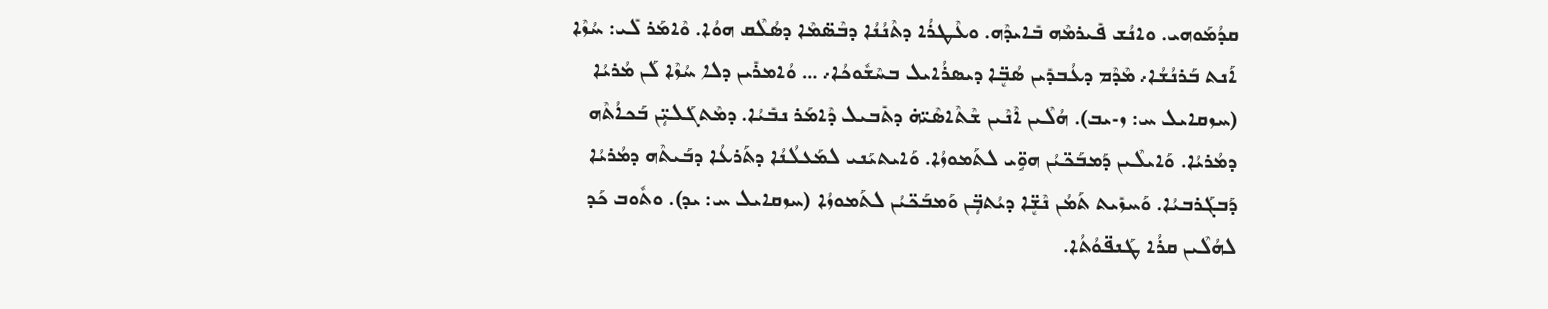ܩܕܳܡܰܘܗܝ. ܘܐܢܳܫ ܦܺܝܪܡܶܗ ܒܺܐܝܕܶܗ. ܘܥܶܛܪܳܐ ܕܬܶܢܳܢܳܐ ܕܒܶܣ̈ܡܶܐ ܕܣܳܠܶܩ ܗܘܳܐ. ܘܶܐܡܰܪ ܠܺܝ: ܚܳܙܶܐ ܐܰܢܬ ܒܰܪܢܳܫܳܐ܇ ܡܶܕܶܡ ܕܥܳܒܕܺܝܢ ܣܳܒܷ̈ܐ ܕܝܣܪܳܐܝܠ ܒܚܶܫܽܘܟܳܐ܇ … ܘܳܐܡܪܺܝܢ ܕܠܐ ܚܳܙܶܐ ܠܰܢ ܡܳܪܝܳܐ (ܚܙܩܐܝܠ ܚ: ܙ-ܝܒ). ܗܳܠܶܝܢ ܐܶܢܶܝܢ ܫܶܬܶܐܣܶܝ̈ܗ̇ ܕܬܺܒܝܠ ܕܶܐܡܰܪ ܢܒܺܝܳܐ. ܕܡܶܬܓܰܠܝܴ̈ܢ ܒܰܟܐܳܬܶܗ ܕܡܳܪܝܳܐ. ܘܰܐܝܠܶܝܢ ܕܰܡܒܰܟ̈ܝܳܢ ܗܘܱ̈ܝ ܠܬܰܡܘܙܳܐ. ܘܰܐܝܬܝܰܢܝ ܠܡܰܥܠܳܢܳܐ ܕܬܰܪܥܳܐ ܕܒܰܝܬܶܗ ܕܡܳܪܝܳܐ ܕܰܒܓܰܪܒܝܳܐ. ܘܰܚܙܺܝܬ ܬܰܡܳܢ ܢܶܫܷ̈ܐ ܕܝܳܬܒܴ̈ܢ ܘܰܡܒܰܟ̈ܝܳܢ ܠܬܰܡܘܙܳܐ (ܚܙܩܐܝܠ ܚ: ܝܕ). ܘܬܽܘܒ ܟܰܕ ܠܗܳܠܶܝܢ ܩܪܳܐ ܛܰܢܦ̈ܘܳܬܳܐ.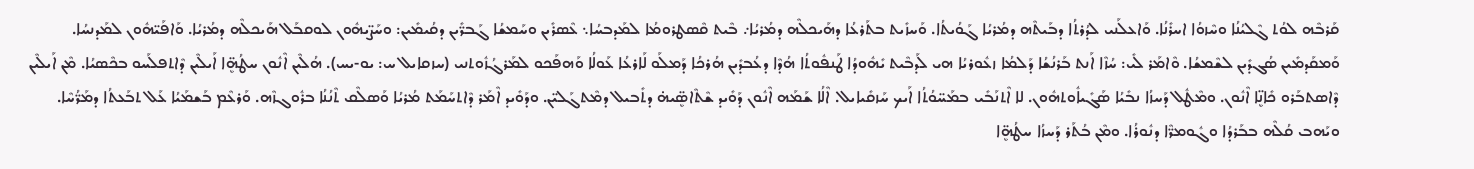ܩܰܪܒܶܗ ܠܘܳܬ ܓܶܠܝܳܢܳܐ ܘܚܶܙܘܳܐ ܐܚܪܺܢܳܐ. ܘܰܐܥܠܰܢܝ ܠܕܳܪܬܳܐ ܕܒܰܝܬܶܗ ܕܡܳܪܝܳܐ ܓܰܘܳܝܬܳܐ. ܘܰܚܙܺܝܬ ܒܬܰܪܥܳܐ ܕܗܰܝܟܠܶܗ ܕܡܳܪܝܳܐ܇ ܒܶܝܬ ܩܶܣܛܪܘܡܳܐ ܠܡܰܕܒܚܳܐ܆ ܥܶܣܪܺܝܢ ܘܚܰܡܫܳܐ ܓܰܒܪ̈ܺܝܢ ܕܩܳܝܡܺܝܢ: ܘܚܰܨ̈ܝܗܽܘܢ ܠܘܩܒܰܠ ܗܰܝܟܠܶܗ ܕܡܳܪܝܳܐ. ܘܰܐܦܰܝ̈ܗܽܘܢ ܠܡܰܕܢܚܳܐ. ܘܰܡܩܰܕܡܺܝܢ ܣܳܓܕܺܝܢ ܠܫܶܡܫܳܐ. ܘܶܐܡܰܪ ܠܺܝ: ܚܳܙܶܐ ܐܰܢܬ ܒܰܪܢܳܫܳܐ ܕܰܠܡܳܐ ܙܥܽܘܪܝܳܐ ܗܝ ܠܰܕܒܶܝܬ ܝܺܗܽܘܕܳܐ ܛܰܢܦܽܘܬܳܐ ܗܳܕܶܐ ܕܥܳܒܕܺܝܢ ܗܳܪܟܳܐ ܕܰܡܠܰܘ ܠܰܐܪܥܳܐ ܥܰܘܠܳܐ ܘܰܗܦܰܟܘ ܠܡܰܪܓܳܙܽܘܬܢܝ (ܚܙܩܐܝܠ ܚ: ܝܘ-ܝܚ). ܗܳܠܶܝܢ ܐܶܢܽܘܢ ܚܛܳܗܷ̈ܐ ܐܰܝܠܶܝܢ ܕܶܐܬܦܠܰܚܘ ܒܟܶܣܝܳܐ. ܡܶܢ ܐܰܝܠܶܝܢ ܕܶܐܣܬܒܰܪܘ ܟܺܐܢܷ̈ܐ ܐܶܢܽܘܢ. ܘܡܶܛܽܠ ܕܰܚܙܳܐ ܢܒܺܝܳܐ ܣܰܓܺܝܐܽܘܬܗܽܘܢ. ܠܐ ܐܶܬܢܰܒܺܝ ܒܡܰܚ̈ܘܳܬܳܐ ܐܰܝܟ ܚܰܙܩܺܝܐܝܠ. ܐܶܠܳܐ ܫܰܡܰܗ ܐܶܢܽܘܢ ܕܰܘܺܝܕ ܫܶܬܶܐܣܷ̈ܝܗ̇ ܕܬܺܒܝܠ ܕܡܶܬܓܰܠܝ̈ܢ. ܘܕܰܘܺܝܕ ܐܶܡܰܪ ܕܶܐܬܚܰܡܰܬ ܡܳܪܝܳܐ ܘܰܣܠܶܩ ܬܶܢܳܢܳܐ ܒܪܽܘܓܙܶܗ. ܘܰܪܥܶܡ ܒܰܫܡܰܝܳܐ ܥܰܠ ܬܒܰܥܬܳܐ ܕܡܰܪ̈ܳܚܶܐ. ܘܝܰܗܒ ܩܳܠܶܗ ܒܒܰܪܕܳܐ ܘܓܽܘܡܪ̈ܶܐ ܕܢܽܘܪܳܐ. ܘܡܶܢ ܒܳܬܰܪ ܕܰܚܙܳܐ ܚܛܳܗܷ̈ܐ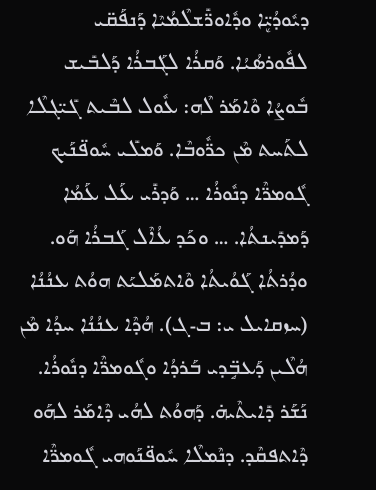ܕܝܽܘܕܳܝܷ̈ܐ ܘܕܽܐܘܪ̈ܺܫܠܶܡܳܝܶܐ ܕܰܢܦܰܩ̈ܝ ܠܦܽܘܪܣܳܝܳܐ. ܘܰܩܪܳܐ ܠܓܰܒܪܳܐ ܕܰܠܒܺܝܫ ܒܽܘܨܳܐ ܘܶܐܡܰܪ ܠܶܗ: ܥܽܘܠ ܠܒܶܝܬ ܓܺܝ̈ܓܠܶܐ ܠܬܰܚܬ ܡܶܢ ܟܪ̈ܽܘܒܶܐ. ܘܰܡܠܺܝ ܚܽܘܦ̈ܢܰܝܟ ܓܽܘܡܪ̈ܶܐ ܕܢܽܘܪܳܐ … ܘܰܕܪܺܝ ܥܰܠ ܥܰܡܳܐ ܕܰܡܕܺܝܢܬܳܐ. … ܘܟܰܕ ܥܳܐܶܠ ܓܰܒܪܳܐ ܗܰܘ. ܘܕܳܪܬܳܐ ܓܰܘܳܝܬܳܐ ܘܶܐܬܡܰܠܝܰܬ ܗܘܳܬ ܥܢܳܢܳܐ (ܚܙܩܐܝܠ ܝ: ܒ-ܓ). ܗܳܕܶܐ ܥܢܳܢܳܐ ܚܕܳܐ ܡܶܢ ܗܳܠܶܝܢ ܕܰܥܒܱ̈ܕܝ ܒܰܪܕܳܐ ܘܓܽܘܡܪ̈ܶܐ ܕܢܽܘܪܳܐ. ܢܰܫܰܪ ܕܺܐܝܬܶܝܗ̇. ܕܰܗܘܳܬ ܠܗܳܝ ܕܶܐܡܰܪ ܠܗܰܘ ܕܶܐܬܦܩܶܕ. ܕܢܶܡܠܶܐ ܚܽܘܦ̈ܢܰܘܗܝ ܓܽܘܡܪ̈ܶܐ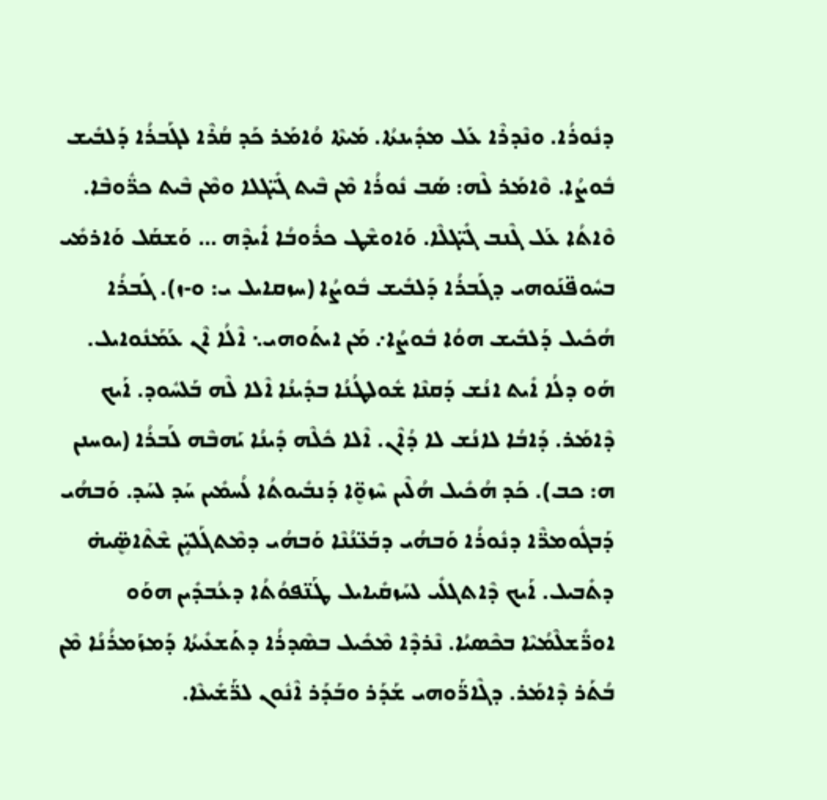ܕܢܽܘܪܳܐ. ܘܢܶܕܪܶܐ ܥܰܠ ܡܕܺܝܢܬܳܐ. ܡܰܝܬܶܐ ܘܳܐܡܰܪ ܟܰܕ ܩܳܪܶܐ ܠܓܰܒܪܳܐ ܕܰܠܒܺܝܫ ܒܽܘܨܳܐ. ܘܶܐܡܰܪ ܠܶܗ: ܣܰܒ ܢܽܘܪܳܐ ܡܶܢ ܒܶܝܬ ܓܺܝ̈ܓܠܐ ܘܡܶܢ ܒܶܝܬ ܟܪ̈ܽܘܒܶܐ. ܘܶܐܬܳܐ ܥܰܠ ܓܶܢܒ ܓܺܝ̈ܓܠܶܐ. ܘܰܐܘܫܶܛ ܟܪܽܘܒܳܐ ܐܺܝܕܶܗ … ܘܰܫܩܰܠ ܘܰܐܪܡܺܝ ܒܚܽܘܦ̈ܢܰܘܗܝ ܕܓܰܒܪܳܐ ܕܰܠܒܺܝܫ ܒܽܘܨܳܐ (ܚܙܩܐܝܠ ܝ: ܘ-ܙ). ܓܰܒܪܳܐ ܗܳܟܺܝܠ ܕܰܠܒܺܝܫ ܗܘܳܐ ܒܽܘܨܳܐ܇ ܡܰܢ ܐܝܬܰܘܗܝ܆ ܐܶܠܳܐ ܐܶܢ ܥܰܡܰܢܽܘܐܝܠ. ܗܰܘ ܕܠܳܐ ܐܺܝܬ ܐܢܳܫ ܕܰܩܢܶܐ ܫܽܘܠܛܳܢܳܐ ܒܕܺܝܢܳܐ ܐܶܠܐ ܠܶܗ ܒܰܠܚܽܘܕ. ܐܰܝܟ ܕܶܐܡܰܪ. ܕܰܐܒܳܐ ܠܐܢܳܫ ܠܐ ܕܳܐܶܢ. ܐܶܠܐ ܟܽܠܶܗ ܕܺܝܢܳܐ ܝܰܗܒܶܗ ܠܰܒܪܳܐ (ܝܘܚܢܢ ܗ: ܟܒ). ܟܰܕ ܗܳܟܺܝܠ ܗܳܠܶܝܢ ܚܶܙܘܷ̈ܐ ܕܰܢܒܺܝܘܬܳܐ ܠܳܚܡܺܝܢ ܚܰܕ ܠܚܰܕ. ܘܰܒܗܳܝ ܕܰܒܓܽܘܡܪ̈ܶܐ ܕܢܽܘܪܳܐ ܘܰܒܗܳܝ ܕܒܰܥ̈ܢܳܢܶܐ ܘܰܒܗܳܝ ܕܡܶܬܓܰܠܝܴ̈ܢ ܫܶܬܶܐܣܷ̈ܝܗ̇ ܕܬܺܒܝܠ. ܐܰܝܟ ܕܶܐܬܓܠܺܝ ܠܚܰܙܩܺܝܐܝܠ ܛܰܢ̈ܦܘܳܬܳܐ ܕܥܳܒܕܺܝܢ ܗܘܰܘ ܐܘܪ̈ܺܫܠܶܡܳܝܶܐ ܒܟܶܣܝܳܐ. ܢܶܪܕܶܐ ܡܶܟܺܝܠ ܒܣܶܕܪܳܐ ܕܬܰܫܥܺܝܬܳܐ ܕܰܡܙܰܡܪܳܢܳܐ ܡܶܢ ܒܳܬܰܪ ܕܶܐܡܰܪ. ܕܓܶܐܪ̈ܰܘܗܝ ܫܰܕܰܪ ܘܒܰܕܰܪ ܐܶܢܽܘܢ ܠܪ̈ܰܫܺܝܥܶܐ.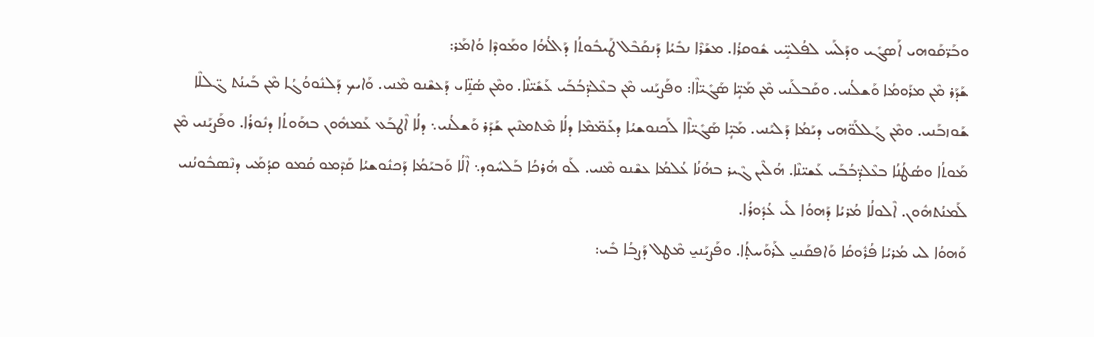ܘܒܰܪ̈ܩܰܘܗܝ ܐܰܣܓܺܝ ܘܕܰܠܰܚ ܠܦܳܠܚܱ̈ܝ ܫܽܘܩܪܳܐ. ܡܫܰܪܶܐ ܢܒܺܝܳܐ ܕܰܢܩܰܒܶܠ ܛܰܝܒܽܘܬܳܐ ܕܰܐܠܳܗܳܐ ܘܡܰܘܕܶܐ ܘܳܐܡܰܪ:
ܫܰܕܰܪ ܡܶܢ ܡܪܰܘܡܳܐ ܘܰܫܠܳܢܝ. ܘܩܰܒܠܰܢܝ ܡܶܢ ܡܰܝܴ̈ܐ ܣܰܓܺܝ̈ܐܶܐ: ܘܦܰܨܝܰܢܝ ܡܶܢ ܒܥܶܠܕ̈ܒܳܒܰܝ ܥܰܫܺܝ̈ܢܶܐ. ܘܡܶܢ ܣܳܢܱ̈ܐܝ ܕܰܥܫܶܢܘ ܡܶܢܝ. ܘܰܐܝܟ ܕܰܠܢܽܘܘܳܓܳܐ ܡܶܢ ܒܰܝܢܳܬ ܓ̈ܠܠܶܐ ܫܰܘܙܒܰܢܝ. ܘܡܶܢ ܓܰܠܠܰܘ̈ܗܝ ܕܝܰܡܳܐ ܕܰܠܝܰܢܝ. ܡܰܝܴ̈ܐ ܣܰܓܺܝ̈ܐܶܐ ܠܰܟܢܘܫܝܳܐ ܕܥܰܡ̈ܡܶܐ ܕܠܳܐ ܡܶܬܡܢܶܝܢ ܫܰܕܰܪ ܘܰܫܠܳܢܝ܆ ܕܠܳܐ ܐܶܛܒܰܥ ܥܰܡܗܽܘܢ ܒܗܰܘܬܳܐ ܕܢܽܘܪܳܐ. ܘܦܰܨܝܰܢܝ ܡܶܢ ܡܰܘܬܳܐ ܘܣܳܛܳܢܳܐ ܒܥܶܠܕ̈ܒܳܒܰܝ ܥܰܫܝ̈ܢܶܐ. ܗܳܠܶܝܢ ܓܶܝܪ ܒܗܳܢܳܐ ܥܳܠܡܳܐ ܥܫܶܢܘ ܡܶܢܝ. ܠܰܘ ܗܳܪܟܳܐ ܒܰܠܚܽܘܕ܆ ܐܶܠܳܐ ܘܰܒܝܰܡܳܐ ܕܰܟܢܽܘܫܝܳܐ ܩܰܕܶܡܘ ܩܳܡܘ ܩܕܳܡܰܝ ܕܢܶܣܒܽܘܢܳܢܝ ܠܰܡܢܳܬܗܽܘܢ. ܐܶܠܘܠܳܐ ܡܳܪܝܳܐ ܕܰܗܘܳܐ ܠܺܝ ܥܳܕܽܘܪܳܐ.
ܘܰܗܘܳܐ ܠܝ ܡܳܪܝܳܐ ܦܳܪܽܘܩܳܐ ܘܰܐܦܩܰܢܝ̱ ܠܰܪܘܰܚܬ̣ܳܐ. ܘܦܰܨܝܰܢܝ̱ ܡܶܛܠ ܕܰܨܒܳܐ ܒܺܝ: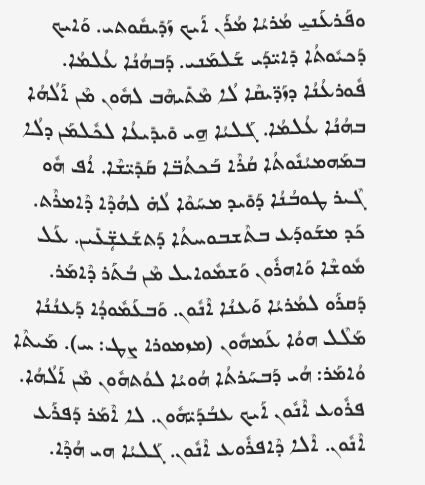ܘܦܰܪܥܰܢܝ̱ ܡܳܪܝܳܐ ܡܳܪܰܢ ܐܰܝܟ ܙܰܕܺܝܩܽܘܬܝ. ܘܰܐܝܟ ܕܰܟܝܽܘܬܳܐ ܕܺܐܝ̈ܕܰܝ ܫܰܠܡܰܢܝ. ܕܰܒܗܳܢܳܐ ܥܳܠܡܳܐ. ܦܽܘܪܥܳܢܳܐ ܕܙܰܕ̈ܝܩܶܐ ܠܳܐ ܡܶܬܺܝܗܶܒ ܠܗܽܘܢ ܡܶܢ ܐܰܠܳܗܳܐ ܒܗܳܢܳܐ ܥܳܠܡܳܐ. ܓܰܠܝܳܐ ܗ̱ܝ ܘܺܝܕܺܝܥܳܐ ܠܟܽܠܡܰܢ ܕܠܳܐ ܒܡܰܗܡܝܳܢܽܘܬܳܐ ܩܳܪܶܐ ܒܰܟܬܳܒ̈ܐ ܩܰܕܺܝ̈ܫܶܐ. ܐܳܦ ܗܽܘ ܓܶܝܪ ܛܘܒܳܢܳܐ ܕܰܘܺܝܕ ܡܚܰܘܶܐ ܠܳܗ̇ ܠܗܳܕܶܐ ܕܶܐܡܪܶܬ. ܟܰܕ ܡܫܰܘܕܰܥ ܒܬܶܫܒܘܚܬܳܐ ܕܰܬܫܰܥܫܴ̈ܥܺܝܢ. ܥܰܠ ܡܽܘܫܶܐ ܘܰܐܗܪܽܘܢ ܘܰܫܡܽܘܐܝܠ ܡܶܢ ܒܳܬܰܪ ܕܶܐܡܰܪ. ܕܰܩܪܰܘ ܠܡܳܪܝܳܐ ܘܰܥܢܳܐ ܐܶܢܽܘܢ. ܘܰܒܥܰܡܽܘܕܳܐ ܕܰܥܢܳܢܳܐ ܡܰܠܶܠ ܗܘܳܐ ܥܰܡܗܽܘܢ (ܡܙܡܘܪܐ ܨܛ: ܚ). ܡܰܝܬܶܐ ܘܳܐܡܰܪ: ܗܳܝ ܕܰܒܚܰܪܬܳܐ ܗܳܘܝܳܐ ܠܘܳܬܗܽܘܢ ܡܶܢ ܐܰܠܳܗܳܐ. ܦܪܽܘܥ ܐܶܢܽܘܢ ܐܰܝܟ ܥܒܳܕܰܝ̈ܗܽܘܢ. ܠܐ ܐܶܡܰܪ ܕܰܦܪܰܥ ܐܶܢܽܘܢ. ܐܶܠܐ ܕܶܐܦܪܽܘܥ ܐܶܢܽܘܢ. ܓܰܠܝܳܐ ܗܝ ܗܳܕܶܐ.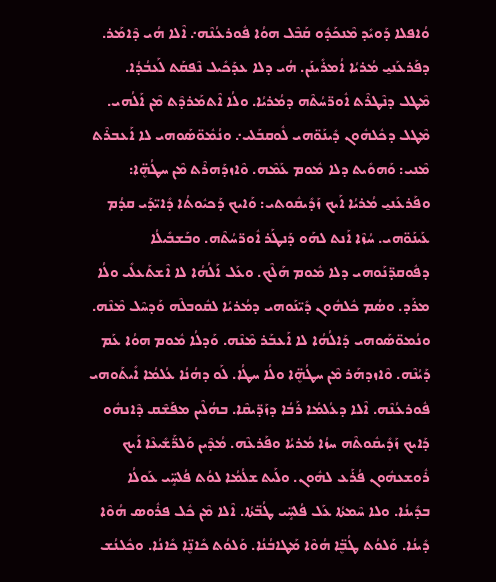ܘܳܐܦܠܐ ܕܰܘܝܺܕ ܡܶܢܟܰܕܽܘ ܩܰܒܶܠ ܗܘܳܐ ܦܽܘܪܥܳܢܶܗ܇ ܐܶܠܐ ܗܳܝ ܕܶܐܡܰܪ. ܕܦܰܪܥܰܢܝ̱ ܡܳܪܝܳܐ ܐܳܡܪܺܝܢܰܢ. ܗܳܝ ܕܠܐ ܥܕܰܟܺܝܠ ܢܶܦܩܰܬ ܠܰܥܒܳܕܳܐ.
ܡܶܛܠ ܕܢܶܛܪܶܬ ܐܽܘܪ̈ܚܳܬܶܗ ܕܡܳܪܝܳܐ. ܘܠܳܐ ܐܶܬܡܰܪܕܶܬ ܡܶܢ ܐܰܠܳܗܝ. ܡܶܛܠ ܕܟܽܠܗܽܘܢ ܕܺܝܢܰܘ̈ܗܝ ܠܽܘܩܒܰܠܝ܇ ܘܢܳܡܽܘ̈ܣܰܘܗܝ ܠܐ ܐܰܥܒܪܶܬ ܡܶܢܝ: ܘܰܗܘܺܝܬ ܕܠܐ ܡܽܘܡ ܥܰܡܶܗ. ܘܶܐܙܕܰܗܪܶܬ ܡܶܢ ܚܛܳܗܷ̈ܐ: ܘܦܰܪܥܰܢܝ̱ ܡܳܪܝܳܐ ܐܰܝܟ ܙܰܕܺܝܩܽܘܬܝ: ܘܰܐܝܟ ܕܰܟܝܽܘܬܳܐ ܕܺܐܝ̈ܕܰܝ ܩܕܳܡ ܥܰܝܢܰܘ̈ܗܝ. ܚܳܙܶܐ ܐܰܢܬ ܠܗܰܘ ܕܰܢܛܰܪ ܐܽܘܪ̈ܚܳܬܶܗ. ܘܒܰܫܒܺܝܠܳܐ ܕܦܽܘܩܕ̈ܢܰܘܗܝ ܕܠܐ ܡܽܘܡ ܗܰܠܶܟ. ܘܥܰܠ ܐܰܠܳܗܳܐ ܠܐ ܐܶܫܬܰܥܠܺܝ ܘܠܳܐ ܡܪܰܕ. ܘܣܳܡ ܟܽܠܗܽܘܢ ܕܺܝ̈ܢܰܘܗܝ ܕܡܳܪܝܳܐ ܠܩܽܘܒܠܶܗ ܘܰܕܚܶܠ ܡܶܢܶܗ. ܘܢܳܡܘ̈ܣܰܘܗܝ ܕܰܐܠܳܗܳܐ ܠܐ ܐܰܥܒܰܪ ܡܶܢܶܗ. ܘܰܕܠܳܐ ܡܽܘܡ ܗܘܳܐ ܥܰܡ ܕܰܝܳܢܶܗ. ܘܶܐܙܕܗܰܪ ܡܶܢ ܚܛܳܗܷ̈ܐ ܘܠܳܐ ܚܛܳܐ. ܠܰܘ ܕܗܳܢܳܐ ܥܳܠܡܳܐ ܐܺܝܬܰܘܗܝ ܦܽܘܪܥܳܢܶܗ. ܐܶܠܐ ܕܥܳܠܡܳܐ ܪܰܒܳܐ ܕܙܰܕ̈ܝܩܶܐ. ܒܗܳܠܶܝܢ ܡܦܰܫܶܩ ܕܶܐܢܗܽܘ ܕܰܐܝܟ ܙܰܕܺܝܩܽܘܬܶܗ ܚܙܳܐ ܡܳܪܝܳܐ ܘܦܰܪܥܶܗ. ܡܳܕܶܝܢ ܘܰܠܪ̈ܰܫܺܝܥܶܐ ܐܰܝܟ ܪܽܘܫܥܗܽܘܢ ܦܳܪܰܥ ܠܗܽܘܢ. ܘܠܰܝܬ ܫܠܳܡܳܐ ܠܘܳܬ ܦܳܠܚܱ̈ܝ ܥܰܘܠܳܐ ܒܕܺܝܢܳܐ. ܘܠܐ ܚܶܡܬܳܐ ܥܰܠ ܦܳܠܚܱ̈ܝ ܛܳܒ̈ܬܳܐ. ܐܶܠܐ ܡܶܢ ܟܽܠ ܦܪܽܘܣ ܗܳܘܶܐ ܕܺܝܢܳܐ. ܘܰܠܘܳܬ ܛܳܒܷ̈ܐ ܗܳܘܶܐ ܡܰܛܐܒܳܢܳܐ. ܘܰܠܘܳܬ ܟܺܐܢܷ̈ܐ ܟܺܐܢܳܐ. ܘܟܽܠܢܳܫ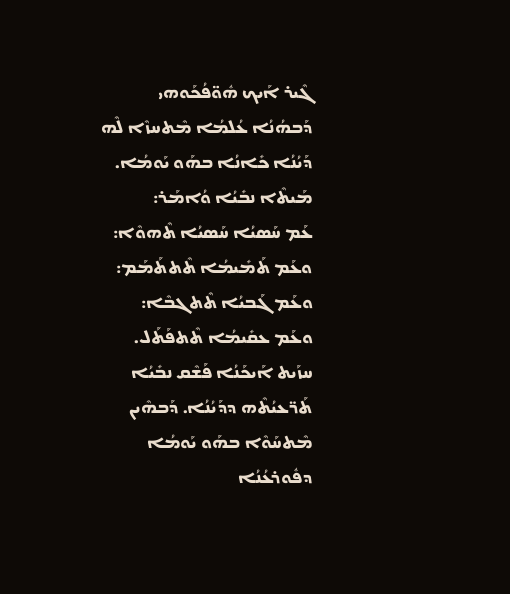ܓܶܝܪ ܐܰܝܟ ܗܽܘ̈ܦܳܟܰܘܗܝ ܕܰܒܗܳܢܳܐ ܥܳܠܡܳܐ ܡܶܬܚܙܶܐ ܠܶܗ ܕܰܝܳܢܳܐ ܟܺܐܢܳܐ ܒܗܰܘ ܝܰܘܡܳܐ. ܡܰܝܬܶܐ ܢܒܺܝܳܐ ܘܳܐܡܰܪ:
ܥܰܡ ܚܰܣܝܳܐ ܚܰܣܝܳܐ ܬܶܗܘܶܐ: ܘܥܰܡ ܬܰܡܺܝܡܳܐ ܬܶܬܬܰܡܰܡ: ܘܥܰܡ ܓܰܒܝܳܐ ܬܶܬܓܒܶܐ: ܘܥܰܡ ܥܩܺܝܡܳܐ ܬܶܬܦܰܬܰܠ. ܚܙܰܝܬ ܐܰܝܟܰܢܳܐ ܦܰܫܶܩ ܢܒܺܝܳܐ ܬܰܪ̈ܥܝܳܬܶܗ ܕܕܰܝܳܢܳܐ. ܕܰܒܗܶܝܢ ܡܶܬܚܰܘܶܐ ܒܗܰܘ ܝܰܘܡܳܐ ܕܦܽܘܪܥܳܢܳܐ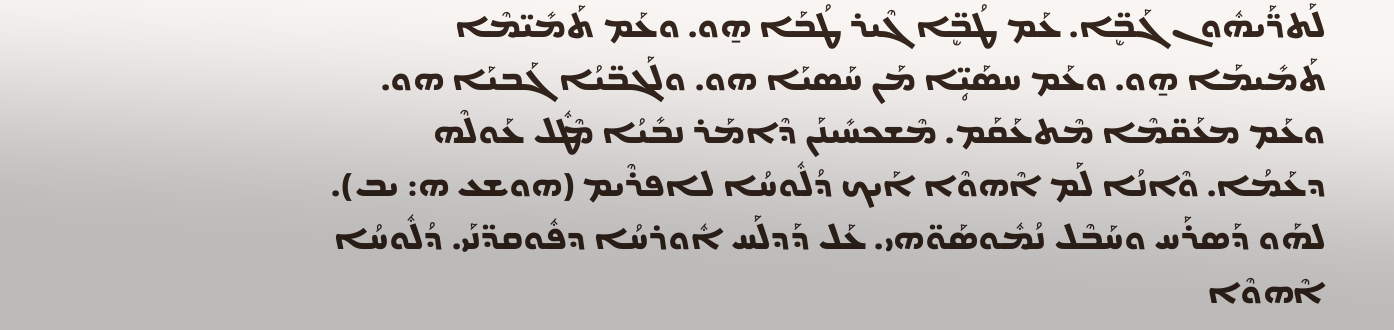ܠܰܬܪ̈ܰܝܗܽܘܢ ܓܰܒܷ̈ܐ. ܥܰܡ ܛܳܒܷ̈ܐ ܓܶܝܪ ܛܳܒܰܐ ܗ̱ܘ. ܘܥܰܡ ܬܰܡܺܝ̈ܡܶܐ ܬܰܡܺܝܡܰܐ ܗ̱ܘ. ܘܥܰܡ ܚܣܰܝܴ̈ܐ ܡܰܢ ܚܰܣܝܰܐ ܗܘ. ܘܠܰܓܒ̈ܝܳܐ ܓܰܒܝܰܐ ܗܘ. ܘܥܰܡ ܡܥܰܩ̈ܡܶܐ ܡܶܬܥܰܩܰܡ. ܡܶܫܟܚܺܝܢܰܢ ܕܶܐܡܰܪ ܢܒܺܝܳܐ ܡܶܛܽܠ ܥܰܘܠܶܗ ܕܥܰܡܳܐ. ܘܶܐܢܳܐ ܠܰܡ ܐܶܗܘܶܐ ܐܰܝܟ ܕܳܠܽܘܚܳܐ ܠܐܦܪܶܝܡ (ܗܘܫܥ ܗ: ܝܒ). ܠܗܰܘ ܕܰܣܪܰܚ ܘܚܰܒܶܠ ܢܳܡܽܘܣܰܘ̈ܗܝ. ܥܰܠ ܕܰܕܠܰܚ ܐܽܘܪܚܳܐ ܕܦܽܘܩܕ̈ܢܰܝ. ܕܳܠܽܘܚܳܐ ܐܶܗܘܶܐ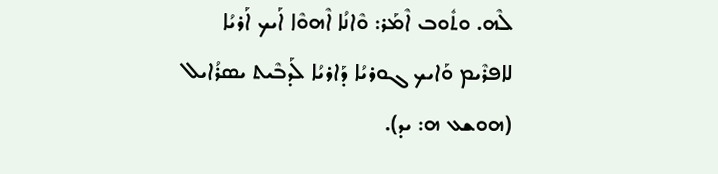ܠܶܗ. ܘܬܽܘܒ ܐܶܡܰܪ: ܘܶܐܢܳܐ ܐܶܗܘܶܐ ܐܰܝܟ ܐܰܪܝܳܐ ܠܐܦܪܶܝܡ ܘܰܐܝܟ ܓܘܪܝܳܐ ܕܰܐܪܝܳܐ ܠܰܕܒܶܝܬ ܝܣܪܳܐܝܠ (ܗܘܫܥ ܗ: ܝܕ).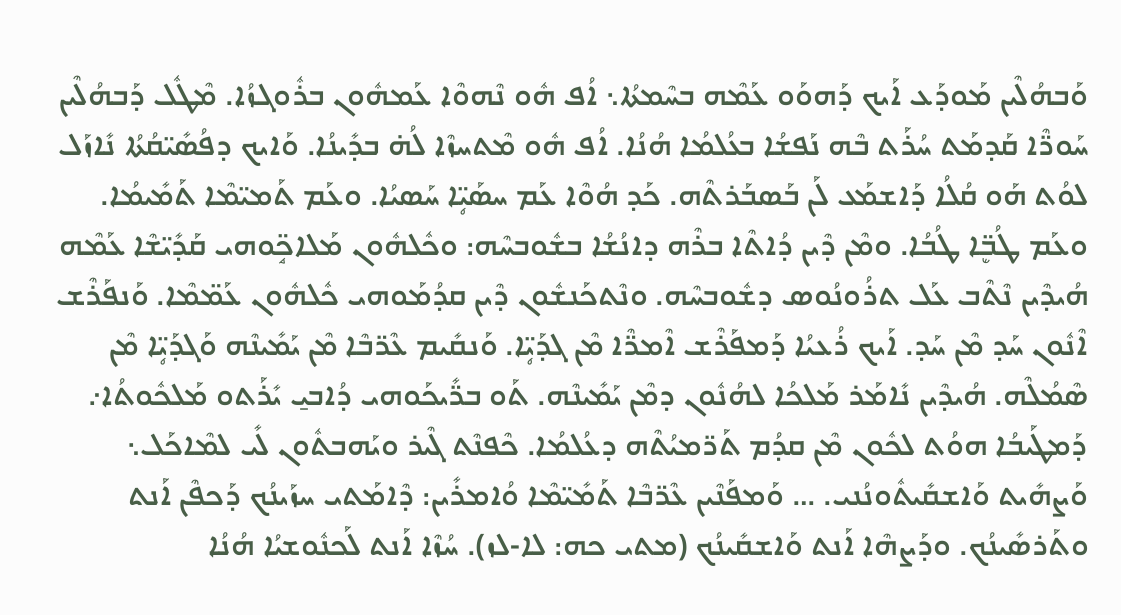ܘܰܒܗܳܠܶܝܢ ܡܰܘܕܰܥ ܐܰܝܟ ܕܰܗܘܰܘ ܥܰܡܶܗ ܒܚܶܡܬܳܐ܆ ܐܳܦ ܗܽܘ ܢܶܗܘܶܐ ܥܰܡܗܽܘܢ ܒܪܽܘܓܙܳܐ. ܡܶܛܽܠ ܕܰܒܗܳܠܶܝܢ ܚܰܘܪ̈ܶܐ ܩܰܕܡܰܬ ܚܳܪܰܬ ܒܶܗ ܢܰܦܫܳܐ ܒܥܳܠܡܳܐ ܗܳܢܳܐ. ܐܳܦ ܗܽܘ ܡܶܬܚܙܶܐ ܠܳܗ̇ ܒܕܺܝܢܳܐ. ܘܰܐܝܟ ܕܦܳܣܺܝ̈ܩܳܬܳܐ ܢܺܐܙܰܠ ܠܘܳܬ ܗܰܘ ܩܳܠܳܐ ܕܰܐܫܡܰܥ ܠܰܢ ܒܰܣܒܰܪܬܶܗ. ܟܰܕ ܗܳܘܶܐ ܥܰܡ ܚܣܰܝܴ̈ܐ ܚܰܣܝܳܐ. ܘܥܰܡ ܬܰܡܝ̈ܡܶܐ ܬܰܡܺܝܡܳܐ. ܘܥܰܡ ܛܳܒܷ̈ܐ ܛܳܒܳܐ. ܘܡܶܢ ܕܶܝܢ ܕܳܐܬܶܐ ܒܪܶܗ ܕܐܢܳܫܳܐ ܒܫܽܘܒܚܶܗ: ܘܟܽܠܗܽܘܢ ܡܰܠܐܟܱ̈ܘܗܝ ܩܰܕܺܝ̈ܫܶܐ ܥܰܡܶܗ ܗܳܝܕܶܝܢ ܢܶܬܶܒ ܥܰܠ ܬܪܳܘܢܳܘܣ ܕܫܽܘܒܚܶܗ. ܘܢܶܬܟܰܢܫܽܘܢ ܕܶܝܢ ܩܕܳܡܰܘܗܝ ܟܽܠܗܽܘܢ ܥܰܡ̈ܡܶܐ. ܘܰܢܦܰܪܶܫ ܐܶܢܽܘܢ ܚܰܕ ܡܶܢ ܚܰܕ. ܐܰܝܟ ܪܳܥܝܳܐ ܕܰܡܦܰܪܶܫ ܐܶܡܪ̈ܶܐ ܡܶܢ ܓܕܰܝܴ̈ܐ. ܘܰܢܩܺܝܡ ܥܶܪ̈ܒܶܐ ܡܶܢ ܝܰܡܺܝܢܶܗ ܘܰܓܕܰܝܴ̈ܐ ܡܶܢ ܣܶܡܳܠܶܗ. ܗܳܝܕܶܝܢ ܢܺܐܡܰܪ ܡܰܠܟܳܐ ܠܗܳܢܽܘܢ ܕܡܶܢ ܝܰܡܺܝܢܶܗ. ܬܰܘ ܒܪ̈ܺܝܟܰܘܗܝ ܕܳܐܒܝ̱ ܝܺܪܰܬܘ ܡܰܠܟܽܘܬܳܐ܇ ܕܰܡܛܰܝܒܳܐ ܗܘܳܬ ܠܟܽܘܢ ܡܶܢ ܩܕܳܡ ܬܰܪ̈ܡܝܳܬܶܗ ܕܥܳܠܡܳܐ. ܟܶܦܢܶܬ ܓܶܝܪ ܘܝܰܗܒܬܽܘܢ ܠܺܝ ܠܡܶܐܟܰܠ܆ ܘܰܨܗܺܝܬ ܘܰܐܫܩܺܝܬܽܘܢܳܢܝ. … ܘܰܡܦܰܢܶܝܢ ܥܶܪ̈ܒܶܐ ܬܰܡܺܝ̈ܡܶܐ ܘܳܐܡܪܺܝܢ: ܕܶܐܡܰܬܝ ܚܙܰܝܢܳܟ ܕܰܟܦܶܢ ܐܰܢܬ ܘܬܰܪܣܺܝܢܳܟ. ܘܕܰܨܗܶܐ ܐܰܢܬ ܘܰܐܫܩܺܝܢܳܟ (ܡܬܝ ܟܗ: ܠܐ-ܠܙ). ܚܳܙܶܐ ܐܰܢܬ ܠܰܟܢܽܘܫܝܳܐ ܗܳܢܳܐ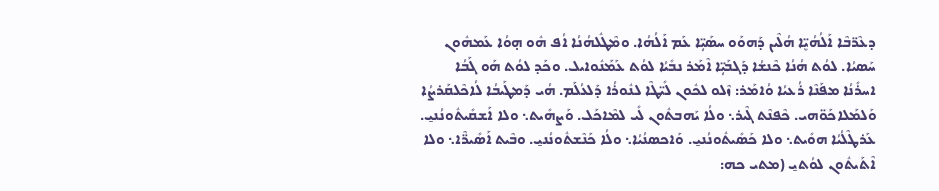ܕܥܶܪ̈ܒܶܐ ܐܰܠܳܗܳܝܷ̈ܐ ܗܳܠܶܝܢ ܕܰܗܘܰܘ ܚܣܰܝܴ̈ܐ ܥܰܡ ܐܰܠܳܗܳܐ. ܘܡܶܛܽܠܗܳܢܳܐ ܐܳܦ ܗܽܘ ܗ̣ܘܳܐ ܥܰܡܗܽܘܢ ܚܰܣܝܳܐ. ܠܘܳܬ ܗܳܢܳܐ ܟܶܢܫܳܐ ܕܰܓܒܰܝܴ̈ܐ ܐܶܡܰܪ ܢܒܺܝܳܐ ܠܘܳܬ ܥܰܡܰܢܽܘܐܝܠ. ܘܟܰܕ ܠܘܳܬ ܗܰܘ ܓܰܒܳܐ ܐܚܪܺܢܳܐ ܡܦܰܢܶܐ ܪܳܥܝܳܐ ܘܳܐܡܰܪ: ܙܶܠܘ ܠܟܽܘܢ ܠܺܝ̈ܛܶܐ ܠܢܽܘܪܳܐ ܕܰܠܥܳܠܰܡ. ܗܳܝ ܕܰܡܛܰܝܒܳܐ ܠܳܐܟܶܠܩܰܪܨܳܐ ܘܰܠܡܰܠܐܟܰܘ̈ܗܝ. ܟܶܦܢܶܬ ܓܶܝܪ܆ ܘܠܳܐ ܝܰܗܒܬܽܘܢ ܠܺܝ ܠܡܶܐܟܰܠ. ܘܰܨܗܺܝܬ܆ ܘܠܐ ܐܰܫܩܺܝܬܽܘܢܳܢܝ̱. ܥܰܪܛܶܠܳܝܳܐ ܗܘܺܝܬ܆ ܘܠܐ ܟܰܣܺܝܬܽܘܢܳܢܝ̱. ܘܰܐܟܣܢܳܝܳܐ܆ ܘܠܳܐ ܟܰܢܶܫܬܽܘܢܳܢܝ̱. ܘܒܶܝܬ ܐܰܣܺܝܪ̈ܶܐ܆ ܘܠܐ ܐܶܬܰܝܬܽܘܢ ܠܘܳܬܝ̱ (ܡܬܝ ܟܗ: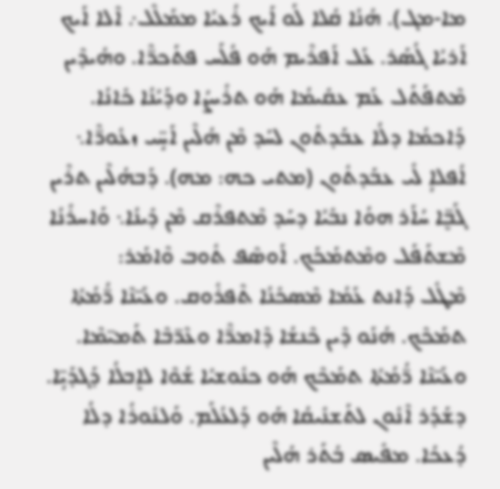ܡܐ-ܡܓ). ܗܳܢܳܐ ܩܳܠܐ ܠܰܘ ܐܰܝܟ ܪܳܥܝܳܐ ܡܡܰܠܶܠ܇ ܐܶܠܐ ܐܰܝܟ ܐܰܪܝܳܐ ܓܳܣܰܪ. ܥܰܠ ‌ܐܰܦܪܶܝܡ ܗܰܘ ܦܳܠܰܚ ܦܬܰܟܪ̈ܶܐ. ܘܗܳܝܕܶܝܢ ܡܶܬܦܰܬܰܠ ܥܰܡ ܥܩܺܝܡܳܐ ܗܰܘ ܬܪܺܝܨܳܐ ܘܕܰܝܳܢܳܐ ܟܺܐܢܳܐ. ܕܰܐܟܡܳܐ ܕܠܳܐ ܥܒܰܕܬܽܘܢ ܠܚܰܕ ܡܶܢ ܗܳܠܶܝܢ ܐܰܚܱ̈ܝ ܙܥܽܘܪ̈ܶܐ܆ ܐܳܦܠܐܴ ܠܺܝ ܥܒܰܕܬܽܘܢ (ܡܬܝ ܟܗ: ܡܗ). ܕܰܒܗܳܠܶܝܢ ܬܪܶܝܢ ܓܰܒܷ̈ܐ ܚܳܐܰܪ ܗܘܳܐ ܢܒܺܝܳܐ ܕܚܰܕ ܡܶܬܦܪܶܩ ܡܶܢ ܕܺܝܢܳܐ܆ ܘܰܐܚܪܺܢܳܐ ܡܶܫܬܰܦܰܠ ܘܡܶܬܡܰܟܰܟ. ܐܰܘܣܶܦ ܬܽܘܒ ܘܶܐܡܰܪ:
ܡܶܛܽܠ ܕܰܐܢܬ ܥܰܡܳܐ ܡܶܣܟܺܢܳܐ ܬܶܦܪܽܘܩ. ܘܥܰܝ̈ܢܶܐ ܪ̈ܳܡܳܬܳܐ ܬܡܰܟܶܟ. ܗܳܢܰܘ ܕܶܝܢ ܟܶܢܫܳܐ ܕܶܐܡܪ̈ܶܐ ܘܥܶܪ̈ܒܶܐ ܬܰܡܝ̈ܡܶܐ. ܘܥܰܝ̈ܢܶܐ ܪ̈ܳܡܳܬܳܐ ܬܡܰܟܶܟ ܗܰܘ ܟܢܽܘܫܝܳܐ ܫܳܘܶܐ ܠܐܷܒܠܳܐ ܕܰܓܕܰܝܴ̈ܐ. ܕܫܰܕܰܪ ܐܶܢܽܘܢ ܠܬܰܫܢܺܝܩܳܐ ܗܰܘ ܕܰܠܥܳܠܰܡ. ܘܰܠܢܽܘܪܳܐ ܕܠܳܐ ܕܳܥܟܳܐ. ܡܦܺܝܣ ܒܳܬܰܪ ܗܳܠܶܝܢ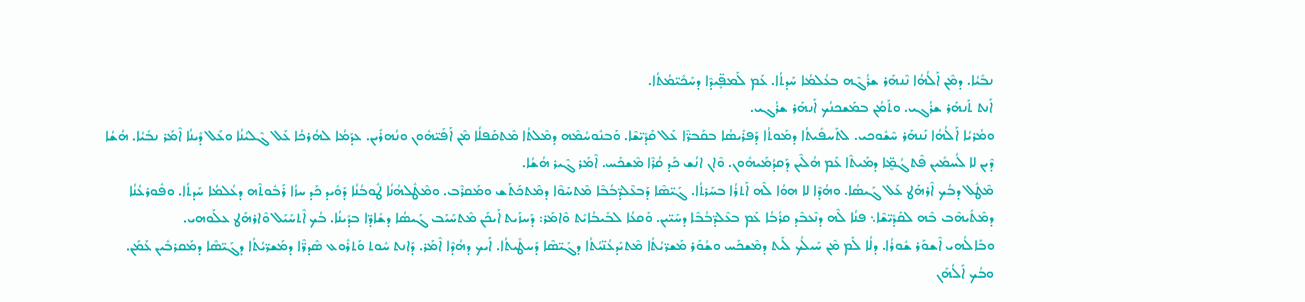ܢܒܺܝܳܐ. ܕܡܶܢ ܐܰܠܳܗܳܐ ܢܶܢܗܰܪ ܫܪܳܓܶܗ ܒܥܳܠܡܳܐ ܚܰܕܬܳܐ. ܥܰܡ ܠܰܡܦܻ̈ܝܕܶܐ ܕܚܰܟܺܝ̈ܡܳܬܳܐ.
ܐܰܢܬ ܬܰܢܗܰܪ ܫܪܳܓܝ. ܘܬܰܡܳܢ ܒܡܰܫܟܢܳܟ ܐܰܢܗܰܪ ܫܪܳܓܝ.
ܘܡܳܪܝܳܐ ܐܰܠܳܗܳܐ ܢܰܢܗܰܪ ܚܶܫܽܘܟܝ. ܠܬܰܚܦܺܝܬܳܐ ܕܡܰܘܬܳܐ ܕܰܦܪܺܝܣܳܐ ܒܩܰܒܪ̈ܶܐ ܥܰܠ ܩܰܕܺܝ̈ܫܶܐ. ܘܰܒܢܽܘܚܳܡܶܗ ܕܡܶܠܬܳܐ ܡܶܬܩܰܦܠܳܐ ܡܶܢ ܐܰܦܰܝ̈ܗܽܘܢ ܘܢܳܗܪܺܝܢ. ܥܕܰܡܳܐ ܠܗܳܪܟܳܐ ܥܰܠ ܓܶܠܝܳܢܳܐ ܘܥܰܠ ܕܺܝܢܳܐ ܐܶܡܰܪ ܢܒܺܝܳܐ. ܗܳܫܳܐ ܕܶܝܢ ܠܐ ܠܳܚܡܺܝܢ ܦܶܬܓܳܡܷ̈ܐ ܕܡܰܝܬܶܐ ܥܰܡ ܗܳܠܶܝܢ ܕܰܩܕܳܡܰܝܗܽܘܢ. ܘܶܐܢ ܐܢܳܫ ܟܰܕ ܩܳܪܶܐ ܡܶܫܟܰܚ. ܐܶܡܰܪ ܓܶܝܪ ܗܳܫܳܐ.
ܡܶܛܽܠ ܕܒܳܟ ܐܶܪܗܰܛ ܥܰܠ ܓܰܝܣܳܐ. ܘܗܳܕܶܐ ܠܐ ܗܘܳܐ ܠܶܗ ܐܰܬܪܳܐ ܒܚܰܪܬܳܐ. ܓܰܝ̈ܣܶܐ ܕܰܒܥܶܠܕ̈ܒܳܒܶܐ ܡܶܬܚܰܘܶܐ ܕܡܶܬܟܰܬܰܫ ܘܡܰܩܪܶܒ. ܘܡܶܛܽܠܗܳܢܳܐ ܛܽܘܒܳܢܳܐ ܕܰܘܺܝܕ ܟܰܕ ܚܙܳܐ ܪܰܒܽܘܬܶܗ ܕܥܳܠܡܳܐ ܚܰܕܬܳܐ. ܘܦܽܘܪܥܳܢܳܐ ܕܡܶܬܺܝܗܶܒ ܒܶܗ ܠܩܰܕܺܝ̈ܫܶܐ܆ ܦܢܳܐ ܠܶܗ ܕܢܶܥܒܶܕ ܩܪܳܒܳܐ ܥܰܡ ܒܥܶܠܕ̈ܒܳܒܶܐ ܕܚܰܝ̈ܝܢ. ܘܰܩܥܳܐ ܠܒܺܝܒܳܐܝܺܬ ܘܶܐܡܰܪ: ܕܰܚܙܰܝܬ ܐܰܝܟܰܢ ܡܶܬܚܰܝܰܒ ܓܰܝܣܳܐ ܕܫܺܐܕ̈ܐ ܒܕܺܝܢܳܐ. ܒܳܟ ܐܶܬܚܰܝܰܠ ܘܶܐܪܗܰܛ ܥܠܰܘܗܝ.
ܘܒܰܐܠܳܗܝ ܐܶܫܘܰܪ ܫܽܘܪܳܐ. ܕܠܳܐ ܠܰܡ ܡܶܢ ܚܰܝܠܳܟ ܠܰܝܬ ܕܡܶܫܟܰܚ ܘܫܳܘܰܪ ܡܰܫܪ̈ܝܳܬܳܐ ܡܶܬܝܰܕܥܳܢ̈ܝܳܬܳܐ ܕܓܰܝ̈ܣܶܐ ܕܰܚܛܺܝܬܳܐ. ܐܰܝܟ ܕܗܳܕܶܐ ܐܶܡܰܪ. ܕܰܐܢܬ ܚܽܘܬ ܘܰܬܪܽܘܥ ܣܶܕܪ̈ܶܐ ܕܡܰܫܪ̈ܝܳܬܳܐ ܕܓܰܝ̈ܣܶܐ ܕܡܰܩܪܒܺܝܢ ܥܰܡܰܢ. ܘܒܳܟ ܐܰܠܳܗܰܢ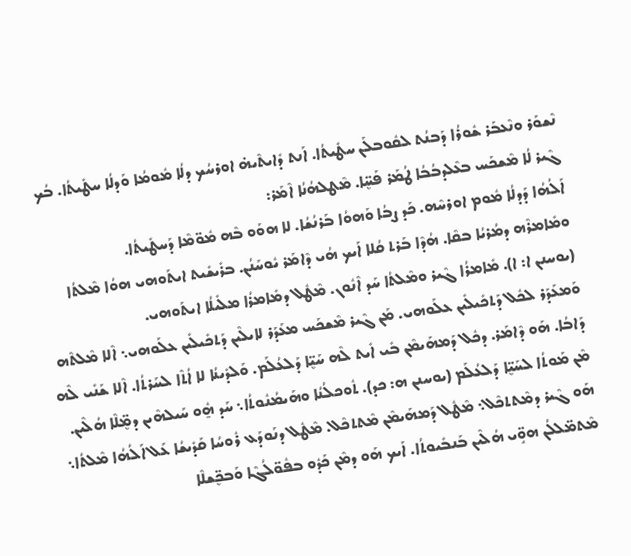ܢܶܫܘܰܪ ܘܢܶܥܒܰܪ ܫܽܘܪܳܐ ܕܰܒܢܳܬ ܠܩܽܘܒܠܰܢ ܚܛܺܝܬܳܐ. ܐܰܢܬ ܕܺܐܝܬܶܝܗ̇ ܐܘܪܚܳܟ ܕܠܳܐ ܡܽܘܡܳܐ ܘܰܕܠܳܐ ܚܛܺܝܬܳܐ. ܒܳܟ ܓܶܝܪ ܠܳܐ ܡܶܫܟܰܚ ܒܥܶܠܕܒܳܒܳܐ ܛܳܡܰܪ ܦܰܚܷ̈ܐ. ܡܶܛܠܗܳܢܳܐ ܐܶܡܰܪ:
ܐܰܠܳܗܳܐ ܕܰܕܠܳܐ ܡܽܘܡ ܐܘܪܚܶܗ. ܟܰܕ ܨܒܳܐ ܘܰܗܘܳܐ ܒܰܪܢܳܫܳܐ. ܠܐ ܗܘܰܘ ܒܶܗ ܡܽܘ̈ܡܶܐ ܕܰܚܛܺܝܬܳܐ.
ܘܡܺܐܡܪܶܗ ܕܡܳܪܝܳܐ ܒܩܶܐ. ܗܳܕܶܐ ܒܰܪܬ ܩܳܠܐ ܐܰܝܟ ܗܳܝ ܕܶܐܡܰܪ ܝܽܘܚܰܢܳܢ. ܒܪܺܝܫܺܝܬ ܐܝܬܰܘܗܝ ܗܘܳܐ ܡܶܠܬܳܐ (ܝܘܚܢܢ ܐ: ܐ). ܡܺܐܡܪܳܐ ܓܶܝܪ ܘܡܶܠܬܳܐ ܚܰܕ ܐܶܢܽܘܢ. ܡܶܛܽܠ ܕܡܺܐܡܪܳܐ ܡܠܺܝܠܳܐ ܐܝܬܰܘܗܝ.
ܘܰܡܥܰܕܰܪ ܠܟܽܠ ܕܰܬܟܺܝܠܺܝܢ ܥܠܰܘܗܝ. ܡܰܢ ܓܶܝܪ ܡܶܫܟܰܚ ܡܥܰܕܰܪ ܠܐܝܠܶܝܢ ܕܰܬܟܺܝܠܺܝܢ ܥܠܰܘܗܝ܆ ܐܶܠܐ ܡܶܠܬܶܗ ܕܰܐܒܳܐ. ܗܰܘ ܕܶܐܡܰܪ. ܕܟܽܠ ܕܰܡܗܰܝܡܶܢ ܒܺܝ ܐܺܝܬ ܠܶܗ ܚܰܝܷ̈ܐ ܕܰܠܥܳܠܰܡ. ܘܰܠܕܺܝܢܳܐ ܠܐ ܐܳܬܶܐ ܠܚܰܪܬܳܐ. ܐܶܠܐ ܫܰܢܺܝ ܠܶܗ ܡܶܢ ܡܰܘܬܳܐ ܠܚܰܝܷ̈ܐ ܕܰܠܥܳܠܰܡ (ܝܘܚܢܢ ܗ: ܟܕ). ܬܽܘܟܠܳܢܳܐ ܘܗܰܝܡܳܢܽܘܬܳܐ܆ ܚܰܕ ܗ̱ܽܘ ܚܰܝܠܗܶܝܢ ܕܡܷ̈ܠܶܐ ܗܳܠܶܝܢ. ܗܰܘ ܓܶܝܪ ܕܡܶܬܬܟܶܠ܆ ܡܶܛܽܠ ܕܰܡܗܰܝܡܶܢ ܡܶܬܬܟܶܠ. ܡܶܛܽܠ ܕܢܰܘܕܰܥ ܪܽܘܚܳܐ ܩܰܕܺܝܫܳܐ ܥܰܠ ܐܰܠܳܗܳܐ ܡܶܠܬܳܐ܆ ܡܶܬܡ̈ܠܠܳܢ ܗܘܱ̈ܝ ܗܳܠܶܝܢ ܒܰܢܒܺܝܘܬܳܐ. ܐܰܝܟ ܗܰܘ ܕܡܶܢ ܟܰܕܽܘ ܒܦܽܘ̈ܠܳܓܶܐ ܘܰܒܟܷ̈ܫܠܶܐ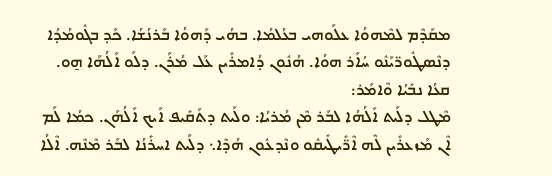ܡܩܰܕܶܡ ܠܡܶܗܘܳܐ ܥܠܰܘܗܝ ܒܥܳܠܡܳܐ. ܒܗܳܝ ܕܰܗܘܳܐ ܒܰܪܢܳܫܳܐ. ܟܰܕ ܒܓܽܘܡܳܕܳܐ ܕܢܶܣܛܽܘܪ̈ܝܰܢܽܘ ܚܳܐܰܪ ܗܘܳܐ. ܗܳܢܽܘܢ ܕܳܐܡܪܺܝܢ ܥܰܠ ܡܳܪܰܢ. ܕܠܰܘ ܐܰܠܳܗܰܐ ܗ̱ܘ. ܩܥܳܐ ܢܒܺܝܳܐ ܘܶܐܡܰܪ:
ܡܶܛܠ ܕܠܰܝܬ ܐܰܠܳܗܳܐ ܠܒܰܪ ܡܶܢ ܡܳܪܝܳܐ: ܘܠܰܝܬ ܕܬܰܩܺܝܦ ܐܰܝܟ ܐܰܠܳܗܰܢ. ܟܡܳܐ ܠܰܡ ܐܶܢ ܡܰܙܥܪܺܝܢ ܠܶܗ ܐܶܪ̈ܺܝܛܺܝܩܽܘ ܘܢܶܕܥܽܘܢ ܗܳܕܶܐ܆ ܕܠܰܝܬ ܐܚܪܺܢܳܐ ܠܒܰܪ ܡܶܢܶܗ. ܐܶܠܳܐ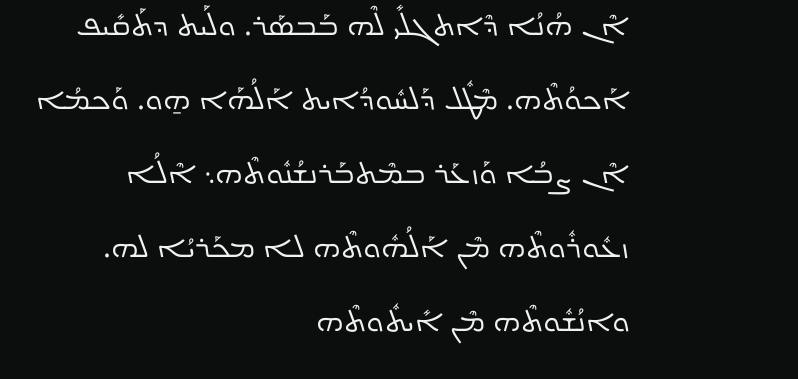ܐܶܢ ܗܳܢܳܐ ܕܶܐܬܓܠܺܝ ܠܶܗ ܒܰܒܣܰܪ. ܘܠܰܝܬ ܕܬܰܩܺܝܦ ܐܰܟܘܳܬܶܗ. ܡܶܛܽܠ ܕܰܠܚܽܘܕܳܐܝܬ ܐܰܠܳܗܰܐ ܗ̱ܘ. ܘܰܟܡܳܐ ܐܶܢ ܨܒܳܐ ܘܰܙܥܰܪ ܒܡܶܬܒܰܪܢܫܳܢܽܘܬܶܗ܆ ܐܶܠܳܐ ܙܥܽܘܪܽܘܬܶܗ ܡܶܢ ܐܰܠܳܗܽܘܬܶܗ ܠܐ ܡܟܰܪܝܳܐ ܠܗ. ܘܐܢܳܫܽܘܬܶܗ ܡܶܢ ܐܺܝܬܽܘܬܶܗ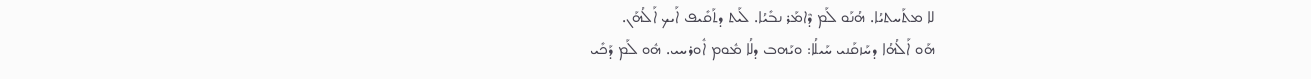ܠܐ ܡܬܰܚܬܝܳܐ. ܗܳܢܰܘ ܠܰܡ ܕܶܐܡܰܪ ܢܒܺܝܳܐ. ܠܰܝܬ ܕܬܰܩܺܝܦ ܐܰܝܟ ܐܰܠܳܗܰܢ.
ܗܰܘ ܐܰܠܳܗܳܐ ܕܚܰܙܩܰܢܝ ܚܰܝܠܳܐ: ܘܝܰܗܒ ܕܠܳܐ ܡܽܘܡ ܐܽܘܪܚܝ. ܗܽܘ ܠܰܡ ܕܰܟܺܝ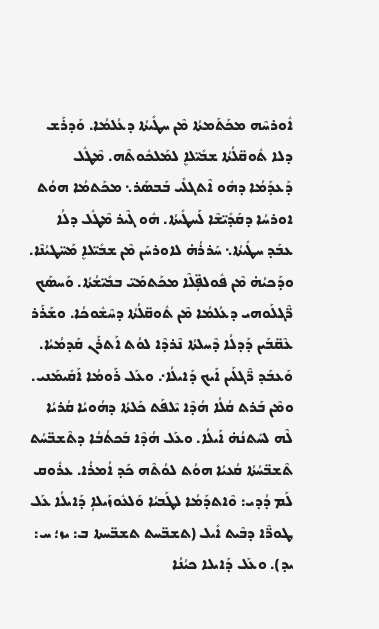ܐܽܘܪܚܶܗ ܡܟܰܬܰܡܬܳܐ ܡܶܢ ܚܛܺܝܬܳܐ ܕܥܳܠܡܳܐ. ܘܰܕܪܰܫ ܕܠܐ ܬܽܘܩ̈ܠܳܬܳܐ ܫܒܺܝ̈ܠܐܷ ܠܡܰܠܟܽܘܬܶܗ. ܡܶܛܽܠ ܕܰܥܕܰܡܳܐ ܕܗܽܘ ܐܶܬܓܠܺܝ ܒܰܒܣܰܪ܆ ܡܟܰܬܡܳܐ ܗܘܳܬ ܐܘܪܚܳܐ ܕܩܰܕܺܝ̈ܫܶܐ ܠܰܚܛܺܝܬܳܐ. ܗܽܘ ܓܶܝܪ ܡܶܛܽܠ ܕܠܳܐ ܥܒܰܕ ܚܛܺܝܬܳܐ܆ ܚܰܪܪܳܗ̇ ܠܐܘܪܚܰܢ ܡܶܢ ܫܒܺܝ̈ܠܐܷ ܡܰܚ̈ܛܝܳܢܶܐ. ܘܕܰܟܝܳܗ̇ ܡܶܢ ܦܽܘܠܦܴ̈ܠܶܐ ܡܟܰܬܡܰܝ̈ ܒܒܺܝ̈ܫܳܬܳܐ. ܘܰܚܣܰܟ ܪ̈ܶܓܠܰܘܗܝ ܕܥܳܠܡܳܐ ܡܶܢ ܬܽܘܩ̈ܠܳܬܳܐ ܕܚܶܫܽܘܟܳܐ. ܘܫܰܪܰܪ ܥܶܩ̈ܒܰܝܢ ܕܰܕܠܳܐ ܕܶܚܠܬܳܐ ܢܶܪܕܶܐ ܠܘܳܬ ܐܰܬܪܰܢ ܩܰܕܡܳܝܳܐ.
ܘܰܥܒܰܕ ܪ̈ܶܓܠܰܝܢ ܐܰܝܟ ܕܰܐܝܠܳܐ܇ ܘܥܰܠ ܪܰܘܡܳܐ ܐܰܩܺܝܡܰܢܝ. ܘܡܶܢ ܒܰܪܬ ܩܳܠܳܐ ܗܳܕܶܐ ܝܶܠܦܰܬ ܟܰܠܬܳܐ ܕܗܳܘܝܳܐ ܩܳܪܝܳܐ ܠܶܗ ܠܚܰܬܢܳܗ̇ ܐܰܝܠܳܐ. ܘܥܰܠ ܗܳܕܶܐ ܒܰܟܬܳܒܳܐ ܕܬܶܫܒ̈ܚܳܬ ܬܶܫܒ̈ܚܳܬܳܐ ܩܳܥܝܳܐ ܗܘܳܬ ܠܘܳܬܶܗ ܟܰܕ ܐܳܡܪܳܐ. ܥܪܽܘܩ ܠܰܡ ܕܳܕܝ: ܘܶܐܬܕܰܡܳܐ ܠܛܰܒܝܳܐ ܘܰܠܥܽܘܙܰܝܠܐܴ ܕܰܐܝܠܳܐ ܥܰܠ ܛܘܪ̈ܶܐ ܕܒܶܝܬ ܐܺܝܠ (ܬܫܒ̈ܚܬ ܬܫܒ̈ܚܬܐ ܒ: ܝܙ؛ ܚ: ܝܕ). ܘܥܰܠ ܕܰܐܝܠܐ ܟܝܳܢܳܐ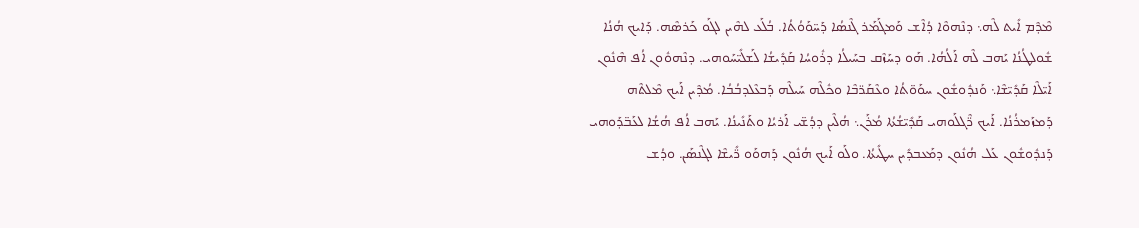ܡܶܕܶܡ ܐܺܝܬ ܠܶܗ܆ ܕܢܶܗܘܶܐ ܕܳܐܶܫ ܘܰܡܓܰܡܰܪ ܓܶܢܣܳܐ ܕܰܚ̈ܘܰܘܳܬܳܐ. ܒܳܠܰܥ ܠܗܶܝܢ ܠܓܰܘ ܟܰܪܣܶܗ. ܕܰܐܝܟ ܗܳܢܳܐ ܫܽܘܠܛܳܢܳܐ ܝܰܗܒ ܠܶܗ ܐܰܠܳܗܳܐ. ܗܰܘ ܕܚܰܙܶܩ ܒܚܰܝܠܳܐ ܕܪܽܘܚܳܐ ܩܰܕܺܝܫܳܐ ܠܰܫܠܺܝ̈ܚܰܘܗܝ. ܕܢܶܗܘܽܘܢ ܐܳܦ ܗܶܢܽܘܢ ܐܰܝ̈ܠܶܐ ܩܰܕܺܝ̈ܫܶܐ܆ ܘܰܢܕܽܘܫܽܘܢ ܚܘܰܘ̈ܬܳܐ ܘܥܶܩܰܪ̈ܒܶܐ ܘܟܽܠܶܗ ܚܰܝܠܶܗ ܕܰܒܥܶܠܕܒܳܒܳܐ. ܡܳܕܶܝܢ ܐܰܝܟ ܡܶܠܬܶܗ ܕܰܡܙܰܡܪܳܢܳܐ. ܐܰܝܟ ܪ̈ܶܓܠܰܘܗܝ ܩܰܕܺܝ̈ܫܳܬܳܐ ܡܳܪܰܢ܆ ܗܳܠܶܝܢ ܕܕܳܫ̈ܝ ܐܰܪܝܳܐ ܘܬܰܢܺܝܢܳܐ. ܝܰܗܒ ܐܳܦ ܗܳܫܳܐ ܠܥܰܒ̈ܕܰܘܗܝ ܕܰܢܕܽܘܫܽܘܢ ܥܰܠ ܗܳܢܽܘܢ ܕܡܰܥܒܕܺܝܢ ܚܛܺܝܬܳܐ. ܘܠܰܘ ܐܰܝܟ ܗܳܢܽܘܢ ܕܰܗܘܰܘ ܪ̈ܺܝܫܶܐ ܠܓܶܢܣܰܢ. ܘܕܳܫ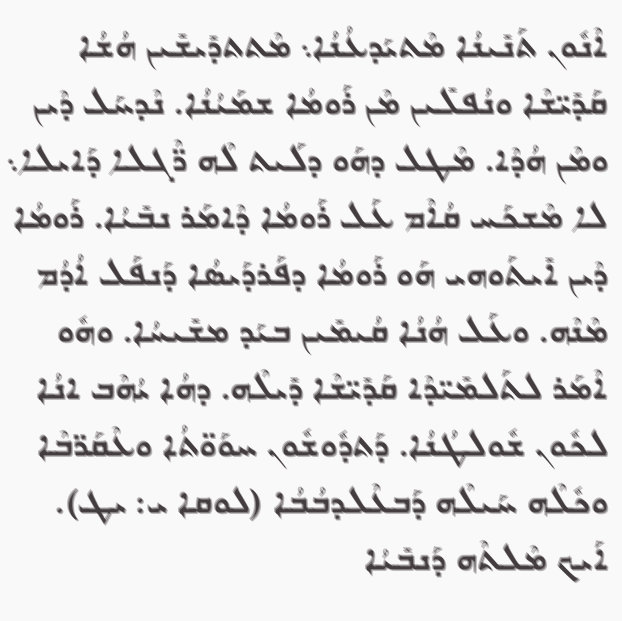ܐܶܢܽܘܢ ܬܰܢܺܝܢܳܐ ܡܶܬܝܰܕܥܳܢܳܐ܆ ܡܶܬܬܕܺܝܫܺܝܢ ܗܳܫܳܐ ܩܰܕܺܝ̈ܫܶܐ ܘܢܳܦܠܺܝܢ ܡܶܢ ܪܰܘܡܳܐ ܫܡܰܝܳܢܳܐ. ܢܶܕܚܰܠ ܕܶܝܢ ܘܡܶܢ ܗܳܕܶܐ. ܡܶܛܠ ܕܗܰܘ ܕܠܰܝܬ ܠܶܗ ܪ̈ܶܓܠܐ ܕܰܐܝܠܐ܆ ܠܐ ܡܶܫܟܰܚ ܩܳܐܶܡ ܥܰܠ ܪܰܘܡܳܐ ܕܶܐܡܰܪ ܢܒܺܝܳܐ. ܪܰܘܡܳܐ ܕܶܝܢ ܐܺܝܬܰܘܗܝ ܗܰܘ ܪܰܘܡܳܐ ܕܦܰܪܕܰܝܣܳܐ ܕܰܢܦܰܠ ‌ܐܳܕܳܡ ܡܶܢܶܗ. ܘܥܰܠ ܗܳܢܳܐ ܩܳܝܡܺܝܢ ܒܝܰܕ ܡܫܺܝܚܳܐ. ܘܗܽܘ ܐܶܡܰܪ ܠܬܰܠܡܺܝ̈ܕܶܐ ܩܰܕܺܝ̈ܫܶܐ ܕܺܝܠܶܗ. ܕܗܳܐ ܝܳܗܶܒ ܐܢܳܐ ܠܟܽܘܢ ܫܽܘܠܛܳܢܳܐ. ܕܰܬܕܽܘܫܽܘܢ ܚܘܰܘ̈ܬܳܐ ܘܥܶܩܰܪ̈ܒܶܐ ܘܟܽܠܶܗ ܚܰܝܠܶܗ ܕܰܒܥܶܠܕܒܳܒܳܐ (ܠܘܩܐ ܝ: ܝܛ). ܐܰܝܟ ܡܶܠܬܶܗ ܕܰܢܒܺܝܳܐ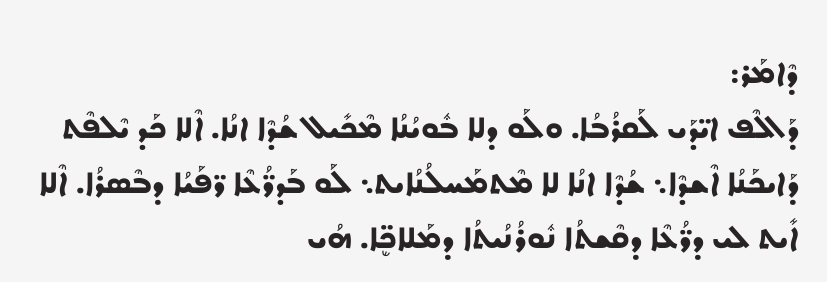ܕܶܐܡܰܪ:
ܕܰܐܠܶܦ ܐܝ̈ܕܰܝ ܠܰܩܪܳܒܳܐ. ܘܠܰܘ ܕܠܐ ܒܽܘܝܳܢܳܐ ܡܶܟܺܝܠ ܫܳܕܶܐ ܐܢܳܐ. ܐܶܠܐ ܟܰܕ ܝܶܠܦܶܬ ܕܰܐܝܟܰܢܳܐ ܐܶܫܕܶܐ܆ ܫܳܕܶܐ ܐܢܳܐ ܠܐ ܡܶܬܡܰܚܠܳܢܳܐܝܬ܆ ܠܰܘ ܒܰܕܪ̈ܳܥܶܐ ܪ̈ܦܰܝܳܐ ܕܒܶܣܪܳܐ. ܐܶܠܐ ܐܺܝܬ ܠܝ ܕܪ̈ܳܥܶܐ ܕܩܶܫܬܳܐ ܢܽܘܪܳܢܳܝܬܳܐ ܕܡܰܠܐܟܷ̈ܐ. ܗܳܝ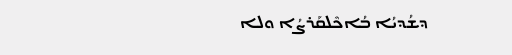ܕܫܳܕܝܳܐ ܒܳܐܟܶܠܩܰܪܨܳܐ ܘܠܐ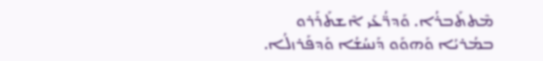ܡܶܬܬܰܒܪܳܐ. ܘܰܕܪ̈ܳܥܰܝ ܐܶܫܬܰܪܰܪܘ ܒܡܳܪܝܳܐ ܘܰܗܘܰܘ ܕܰܢܚܳܫܳܐ ܘܰܕܦܰܪܙܠܳܐ.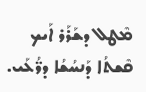ܡܶܛܠ ܕܫܰܪܰܪ ܐܰܝܟ ܩܶܫܬܳܐ ܕܰܢܚܳܫܳܐ ܕܪ̈ܳܥܰܝ.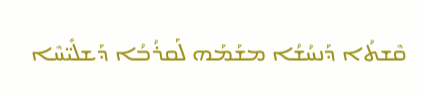ܩܶܫܬܳܐ ܕܰܢܚܳܫܳܐ ܡܫܰܡܰܗ ܠܰܩܪܳܒܳܐ ܕܰܫܠܺܝ̈ܚܶܐ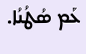ܥܰܡ ܣܳܛܳܢܳܐ.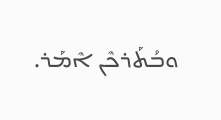ܘܒܳܬܰܪܟܶܢ ܐܶܡܰܪ.